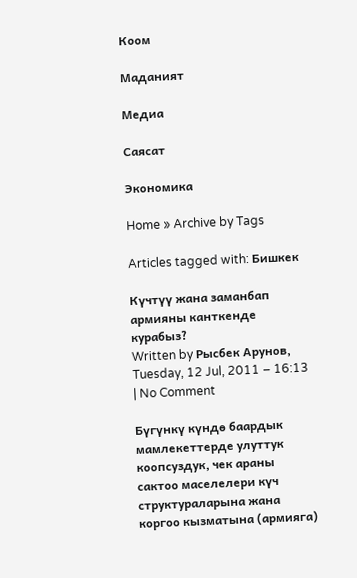Коом

Маданият

Медиа

Саясат

Экономика

Home » Archive by Tags

Articles tagged with: Бишкек

Күчтүү жана заманбап армияны канткенде курабыз?
Written by Рысбек Арунов, Tuesday, 12 Jul, 2011 – 16:13 | No Comment

Бүгүнкү күндө баардык мамлекеттерде улуттук коопсуздук, чек араны сактоо маселелери күч структураларына жана коргоо кызматына (армияга)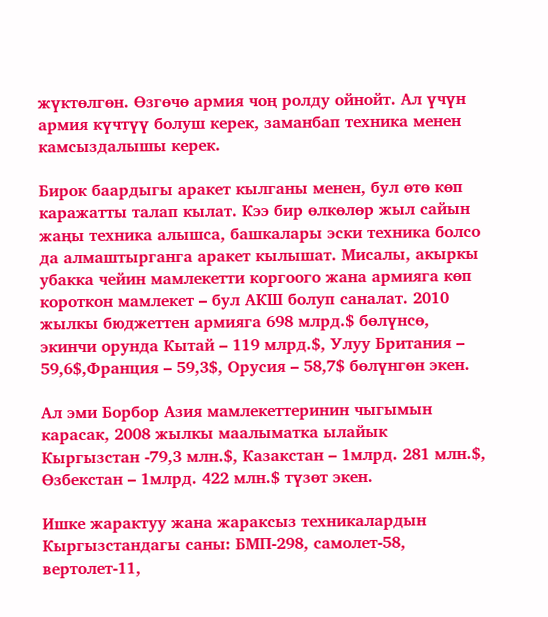жүктөлгөн. Өзгөчө армия чоң ролду ойнойт. Ал үчүн армия күчтүү болуш керек, заманбап техника менен камсыздалышы керек.

Бирок баардыгы аракет кылганы менен, бул өтө көп каражатты талап кылат. Кээ бир өлкөлөр жыл сайын жаңы техника алышса, башкалары эски техника болсо да алмаштырганга аракет кылышат. Мисалы, акыркы убакка чейин мамлекетти коргоого жана армияга көп короткон мамлекет – бул АКШ болуп саналат. 2010 жылкы бюджеттен армияга 698 млрд.$ бөлүнсө, экинчи орунда Кытай – 119 млрд.$, Улуу Британия – 59,6$,Франция – 59,3$, Орусия – 58,7$ бөлүнгөн экен.

Ал эми Борбор Азия мамлекеттеринин чыгымын карасак, 2008 жылкы маалыматка ылайык Кыргызстан -79,3 млн.$, Казакстан – 1млрд. 281 млн.$, Өзбекстан – 1млрд. 422 млн.$ түзөт экен.

Ишке жарактуу жана жараксыз техникалардын Кыргызстандагы саны: БМП-298, самолет-58, вертолет-11,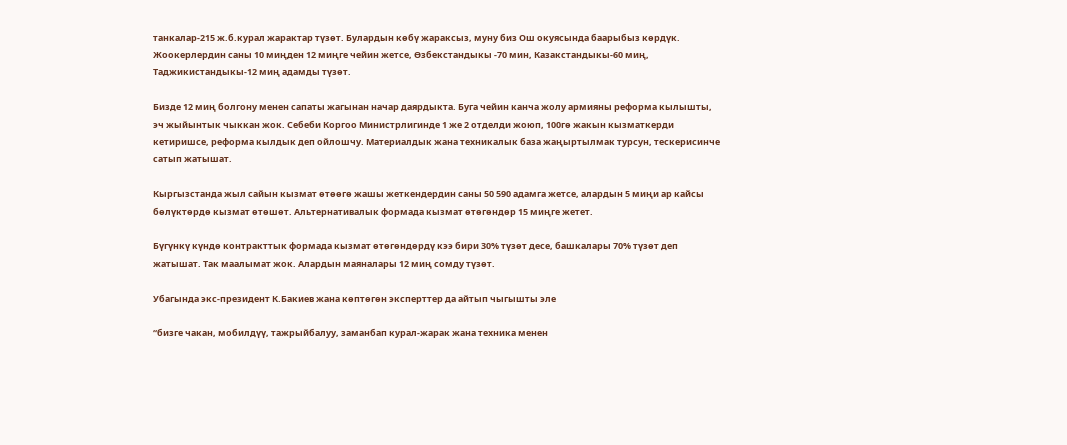танкалар-215 ж.б.курал жарактар түзөт. Булардын көбү жараксыз, муну биз Ош окуясында баарыбыз көрдүк. Жоокерлердин саны 10 миңден 12 миңге чейин жетсе, Өзбекстандыкы -70 мин, Казакстандыкы-60 миң, Таджикистандыкы-12 миң адамды түзөт.

Бизде 12 миң болгону менен сапаты жагынан начар даярдыкта. Буга чейин канча жолу армияны реформа кылышты, эч жыйынтык чыккан жок. Себеби Коргоо Министрлигинде 1 же 2 отделди жоюп, 100гө жакын кызматкерди кетиришсе, реформа кылдык деп ойлошчу. Материалдык жана техникалык база жаңыртылмак турсун, тескерисинче сатып жатышат.

Кыргызстанда жыл сайын кызмат өтөөгө жашы жеткендердин саны 50 590 адамга жетсе, алардын 5 миңи ар кайсы бөлүктөрдө кызмат өтөшөт. Альтернативалык формада кызмат өтөгөндөр 15 миңге жетет.

Бүгүнкү күндө контракттык формада кызмат өтөгөндөрдү кээ бири 30% түзөт десе, башкалары 70% түзөт деп жатышат. Так маалымат жок. Алардын маяналары 12 миң сомду түзөт.

Убагында экс-президент К.Бакиев жана көптөгөн эксперттер да айтып чыгышты эле

“бизге чакан, мобилдүү, тажрыйбалуу, заманбап курал-жарак жана техника менен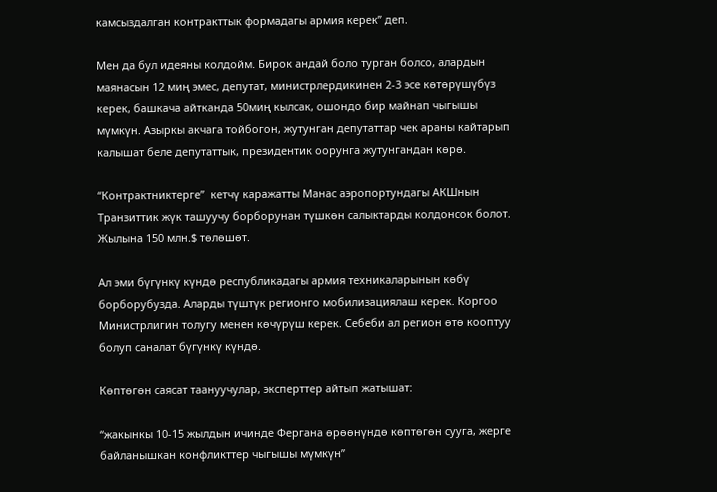камсыздалган контракттык формадагы армия керек” деп.

Мен да бул идеяны колдойм. Бирок андай боло турган болсо, алардын маянасын 12 миң эмес, депутат, министрлердикинен 2-3 эсе көтөрүшүбүз керек, башкача айтканда 50миң кылсак, ошондо бир майнап чыгышы мүмкүн. Азыркы акчага тойбогон, жутунган депутаттар чек араны кайтарып калышат беле депутаттык, президентик оорунга жутунгандан көрө.

“Контрактниктерге”  кетчү каражатты Манас аэропортундагы АКШнын Транзиттик жүк ташуучу борборунан түшкөн салыктарды колдонсок болот. Жылына 150 млн.$ төлөшөт.

Ал эми бүгүнкү күндө республикадагы армия техникаларынын көбү борборубузда. Аларды түштүк регионго мобилизациялаш керек. Коргоо Министрлигин толугу менен көчүрүш керек. Себеби ал регион өтө кооптуу болуп саналат бүгүнкү күндө.

Көптөгөн саясат таануучулар, эксперттер айтып жатышат:

“жакынкы 10-15 жылдын ичинде Фергана өрөөнүндө көптөгөн сууга, жерге байланышкан конфликттер чыгышы мүмкүн”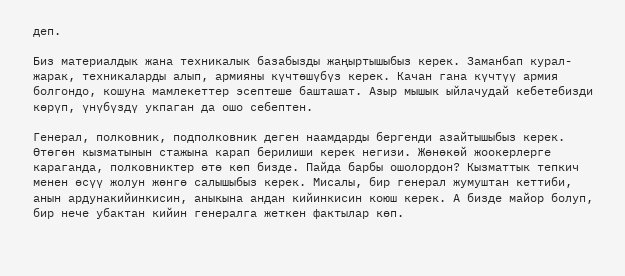деп.

Биз материалдык жана техникалык базабызды жаңыртышыбыз керек. Заманбап курал-жарак, техникаларды алып, армияны күчтөшүбүз керек. Качан гана күчтүү армия болгондо, кошуна мамлекеттер эсептеше башташат. Азыр мышык ыйлачудай кебетебизди көрүп, үнүбүздү укпаган да ошо себептен.

Генерал, полковник, подполковник деген наамдарды бергенди азайтышыбыз керек. Өтөгөн кызматынын стажына карап берилиши керек негизи. Жөнөкөй жоокерлерге караганда, полковниктер өтө көп бизде. Пайда барбы ошолордон? Кызматтык тепкич менен өсүү жолун жөнгө салышыбыз керек. Мисалы, бир генерал жумуштан кеттиби, анын ардунакийинкисин, аныкына андан кийинкисин коюш керек. А бизде майор болуп, бир нече убактан кийин генералга жеткен фактылар көп.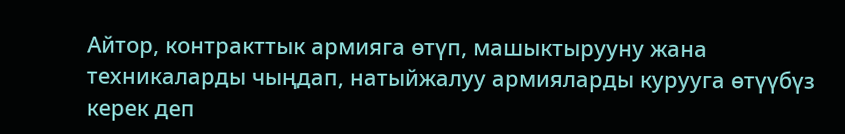Айтор, контракттык армияга өтүп, машыктырууну жана техникаларды чыңдап, натыйжалуу армияларды курууга өтүүбүз керек деп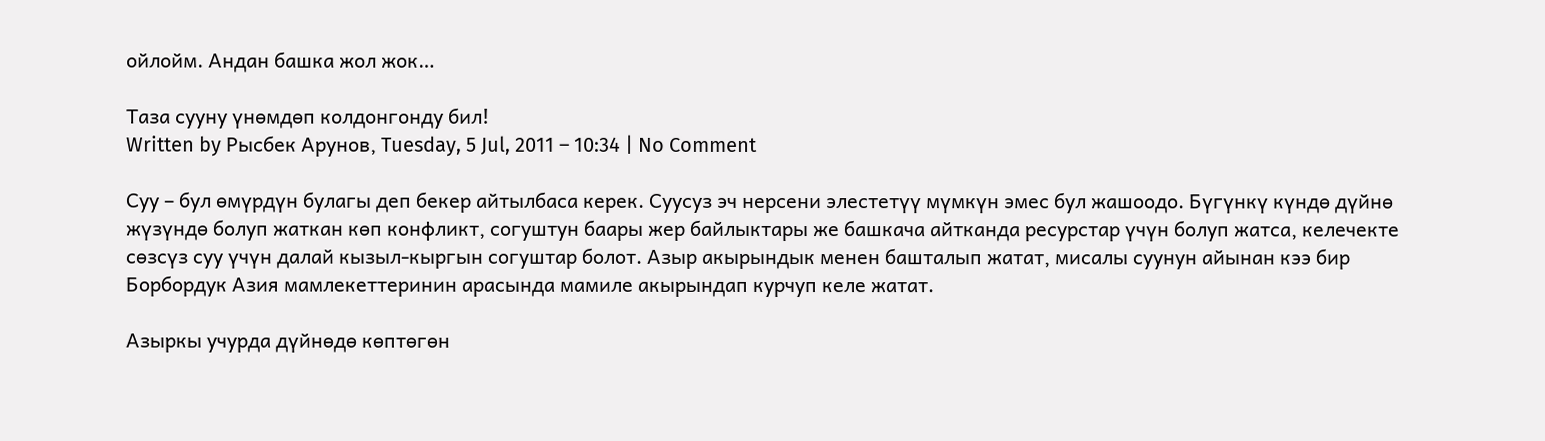ойлойм. Андан башка жол жок…

Таза сууну үнөмдөп колдонгонду бил!
Written by Рысбек Арунов, Tuesday, 5 Jul, 2011 – 10:34 | No Comment

Суу – бул өмүрдүн булагы деп бекер айтылбаса керек. Суусуз эч нерсени элестетүү мүмкүн эмес бул жашоодо. Бүгүнкү күндө дүйнө жүзүндө болуп жаткан көп конфликт, согуштун баары жер байлыктары же башкача айтканда ресурстар үчүн болуп жатса, келечекте сөзсүз суу үчүн далай кызыл-кыргын согуштар болот. Азыр акырындык менен башталып жатат, мисалы суунун айынан кээ бир Борбордук Азия мамлекеттеринин арасында мамиле акырындап курчуп келе жатат.

Азыркы учурда дүйнөдө көптөгөн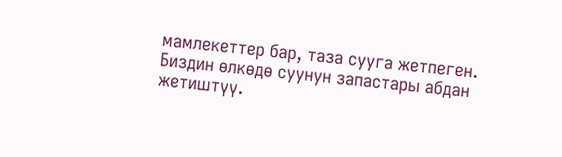мамлекеттер бар, таза сууга жетпеген. Биздин өлкөдө суунун запастары абдан жетиштүү.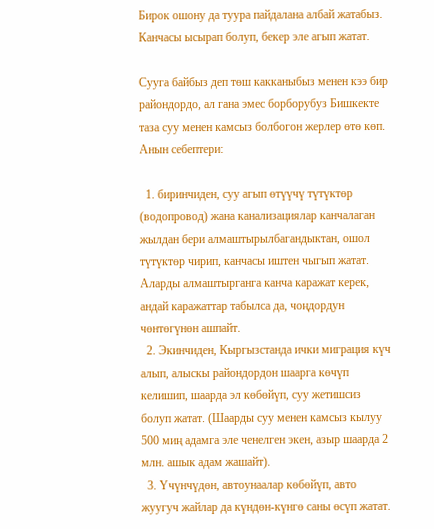Бирок ошону да туура пайдалана албай жатабыз. Канчасы ысырап болуп, бекер эле агып жатат.

Сууга байбыз деп төш какканыбыз менен кээ бир райондордо, ал гана эмес борборубуз Бишкекте таза суу менен камсыз болбогон жерлер өтө көп. Анын себептери:

  1. биринчиден, суу агып өтүүчү түтүктөр (водопровод) жана канализациялар канчалаган жылдан бери алмаштырылбагандыктан, ошол түтүктөр чирип, канчасы иштен чыгып жатат. Аларды алмаштырганга канча каражат керек, андай каражаттар табылса да, чоңдордун чөнтөгүнөн ашпайт.
  2. Экинчиден, Кыргызстанда ички миграция күч алып, алыскы райондордон шаарга көчүп келишип, шаарда эл көбөйүп, суу жетишсиз болуп жатат. (Шаарды суу менен камсыз кылуу 500 миң адамга эле ченелген экен, азыр шаарда 2 млн. ашык адам жашайт).
  3. Үчүнчүдөн, автоунаалар көбөйүп, авто жуугуч жайлар да күндөн-күнгө саны өсүп жатат.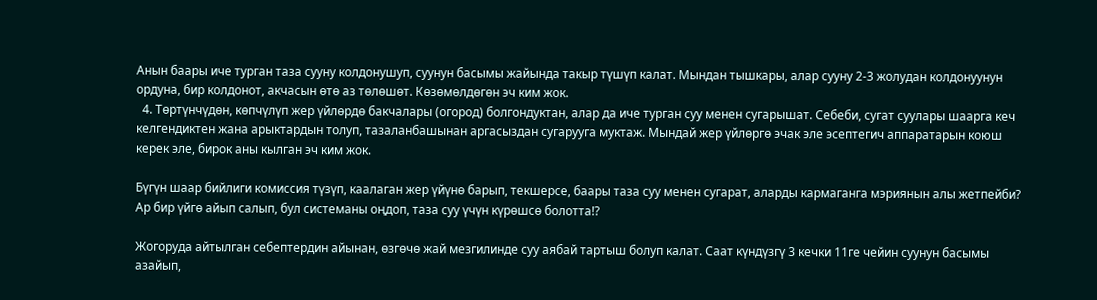Анын баары иче турган таза сууну колдонушуп, суунун басымы жайында такыр түшүп калат. Мындан тышкары, алар сууну 2-3 жолудан колдонуунун ордуна, бир колдонот, акчасын өтө аз төлөшөт. Көзөмөлдөгөн эч ким жок.
  4. Төртүнчүдөн, көпчүлүп жер үйлөрдө бакчалары (огород) болгондуктан, алар да иче турган суу менен сугарышат. Себеби, сугат суулары шаарга кеч келгендиктен жана арыктардын толуп, тазаланбашынан аргасыздан сугарууга муктаж. Мындай жер үйлөргө эчак эле эсептегич аппаратарын коюш керек эле, бирок аны кылган эч ким жок.

Бүгүн шаар бийлиги комиссия түзүп, каалаган жер үйүнө барып, текшерсе, баары таза суу менен сугарат, аларды кармаганга мэриянын алы жетпейби? Ар бир үйгө айып салып, бул системаны оңдоп, таза суу үчүн күрөшсө болотта!?

Жогоруда айтылган себептердин айынан, өзгөчө жай мезгилинде суу аябай тартыш болуп калат. Саат күндүзгү 3 кечки 11ге чейин суунун басымы азайып,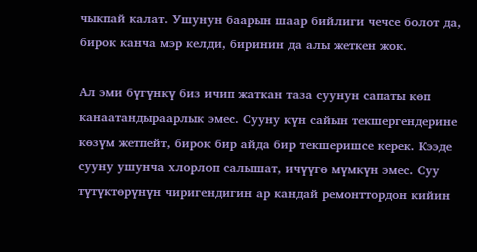чыкпай калат. Ушунун баарын шаар бийлиги чечсе болот да, бирок канча мэр келди, биринин да алы жеткен жок.

Ал эми бүгүнкү биз ичип жаткан таза суунун сапаты көп канаатандыраарлык эмес. Сууну күн сайын текшергендерине көзүм жетпейт, бирок бир айда бир текшеришсе керек. Кээде сууну ушунча хлорлоп салышат, ичүүгө мүмкүн эмес. Суу түтүктөрүнүн чиригендигин ар кандай ремонттордон кийин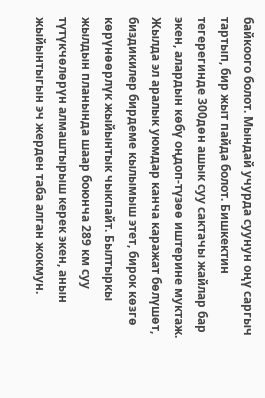байкоого болот. Мындай учурда суунун оңү саргыч тартып, бир жыт пайда болот. Бишкектин тегерегинде 300дөн ашык суу сактачы жайлар бар экен, алардын көбү оңдоп-түзөө иштерине муктаж. Жылда эл аралык уюмдар канча каражат бөлүшөт, биздикилер бирдеме кылымыш этет, бирок көзгө көрүнөөрлүк жыйынтык чыкпайт. Былтыркы жылдын планында шаар боюнча 289 км суу түтүкчөлөрүн алмаштырыш керек экен, анын жыйынтыгын эч жерден таба алган жокмун.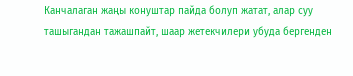Канчалаган жаңы конуштар пайда болуп жатат, алар суу ташыгандан тажашпайт, шаар жетекчилери убуда бергенден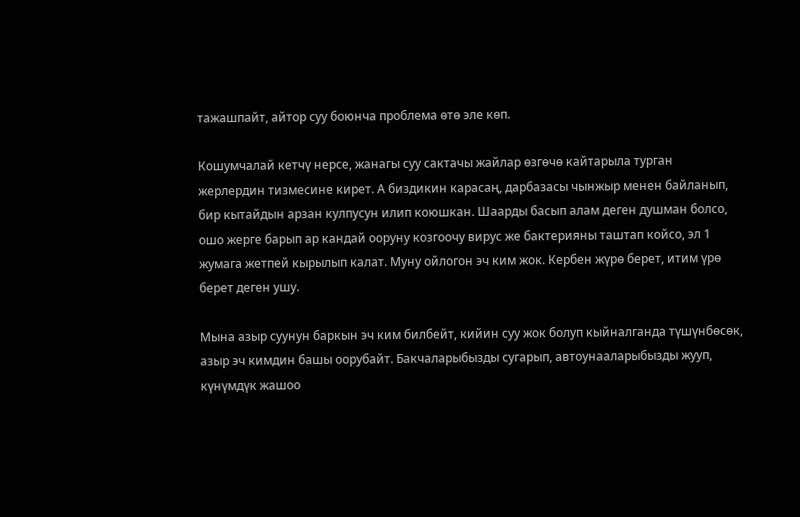тажашпайт, айтор суу боюнча проблема өтө эле көп.

Кошумчалай кетчү нерсе, жанагы суу сактачы жайлар өзгөчө кайтарыла турган жерлердин тизмесине кирет. А биздикин карасаң, дарбазасы чынжыр менен байланып, бир кытайдын арзан кулпусун илип коюшкан. Шаарды басып алам деген душман болсо, ошо жерге барып ар кандай ооруну козгоочу вирус же бактерияны таштап койсо, эл 1 жумага жетпей кырылып калат. Муну ойлогон эч ким жок. Кербен жүрө берет, итим үрө берет деген ушу.

Мына азыр суунун баркын эч ким билбейт, кийин суу жок болуп кыйналганда түшүнбөсөк, азыр эч кимдин башы оорубайт. Бакчаларыбызды сугарып, автоунааларыбызды жууп, күнүмдүк жашоо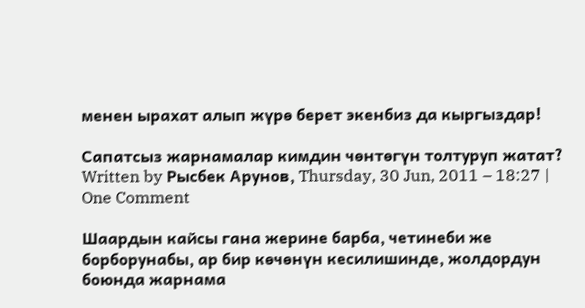менен ырахат алып жүрө берет экенбиз да кыргыздар!

Сапатсыз жарнамалар кимдин чөнтөгүн толтуруп жатат?
Written by Рысбек Арунов, Thursday, 30 Jun, 2011 – 18:27 | One Comment

Шаардын кайсы гана жерине барба, четинеби же борборунабы, ар бир көчөнүн кесилишинде, жолдордун боюнда жарнама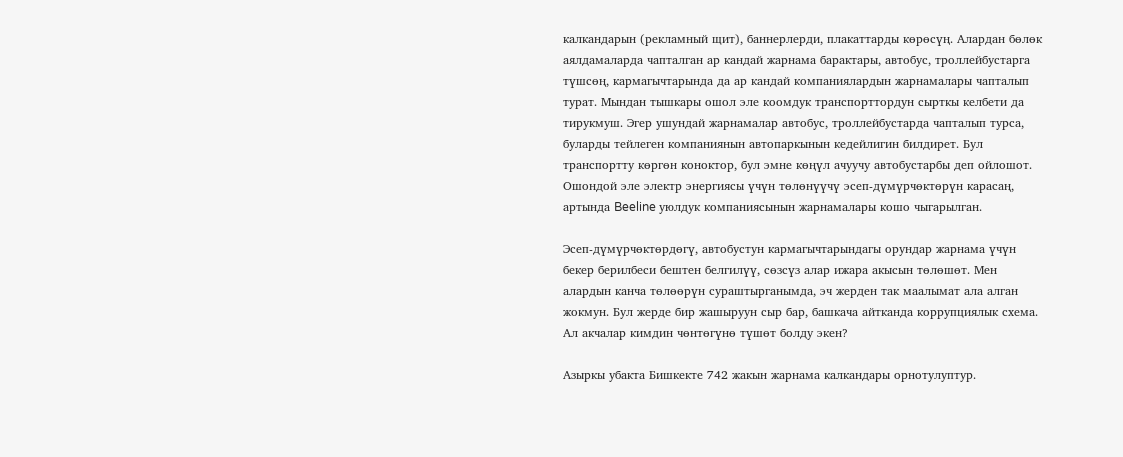калкандарын (рекламный щит), баннерлерди, плакаттарды көрөсүң. Алардан бөлөк аялдамаларда чапталган ар кандай жарнама барактары, автобус, троллейбустарга түшсөң, кармагычтарында да ар кандай компаниялардын жарнамалары чапталып турат. Мындан тышкары ошол эле коомдук транспорттордун сырткы келбети да тирукмуш. Эгер ушундай жарнамалар автобус, троллейбустарда чапталып турса, буларды тейлеген компаниянын автопаркынын кедейлигин билдирет. Бул транспортту көргөн коноктор, бул эмне көңүл ачуучу автобустарбы деп ойлошот. Ошондой эле электр энергиясы үчүн төлөнүүчү эсеп-дүмүрчөктөрүн карасаң, артында Beeline уюлдук компаниясынын жарнамалары кошо чыгарылган.

Эсеп-дүмүрчөктөрдөгү, автобустун кармагычтарындагы орундар жарнама үчүн бекер берилбеси бештен белгилүү, сөзсүз алар ижара акысын төлөшөт. Мен алардын канча төлөөрүн сураштырганымда, эч жерден так маалымат ала алган жокмун. Бул жерде бир жашыруун сыр бар, башкача айтканда коррупциялык схема. Ал акчалар кимдин чөнтөгүнө түшөт болду экен?

Азыркы убакта Бишкекте 742 жакын жарнама калкандары орнотулуптур.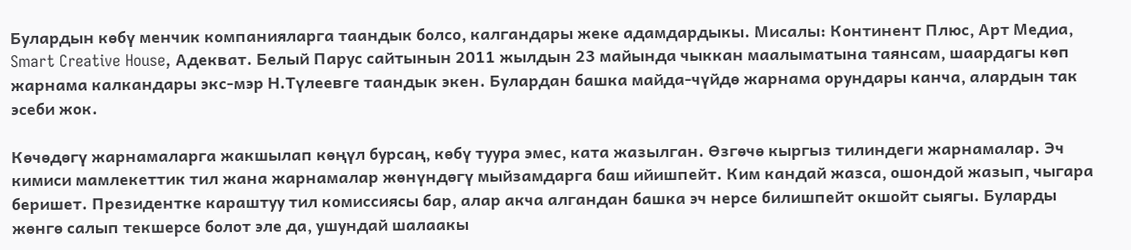Булардын көбү менчик компанияларга таандык болсо, калгандары жеке адамдардыкы. Мисалы: Континент Плюс, Арт Медиа, Smart Creative House, Адекват. Белый Парус сайтынын 2011 жылдын 23 майында чыккан маалыматына таянсам, шаардагы көп жарнама калкандары экс-мэр Н.Түлеевге таандык экен. Булардан башка майда-чүйдө жарнама орундары канча, алардын так эсеби жок.

Көчөдөгү жарнамаларга жакшылап көңүл бурсаң, көбү туура эмес, ката жазылган. Өзгөчө кыргыз тилиндеги жарнамалар. Эч кимиси мамлекеттик тил жана жарнамалар жөнүндөгү мыйзамдарга баш ийишпейт. Ким кандай жазса, ошондой жазып, чыгара беришет. Президентке караштуу тил комиссиясы бар, алар акча алгандан башка эч нерсе билишпейт окшойт сыягы. Буларды жөнгө салып текшерсе болот эле да, ушундай шалаакы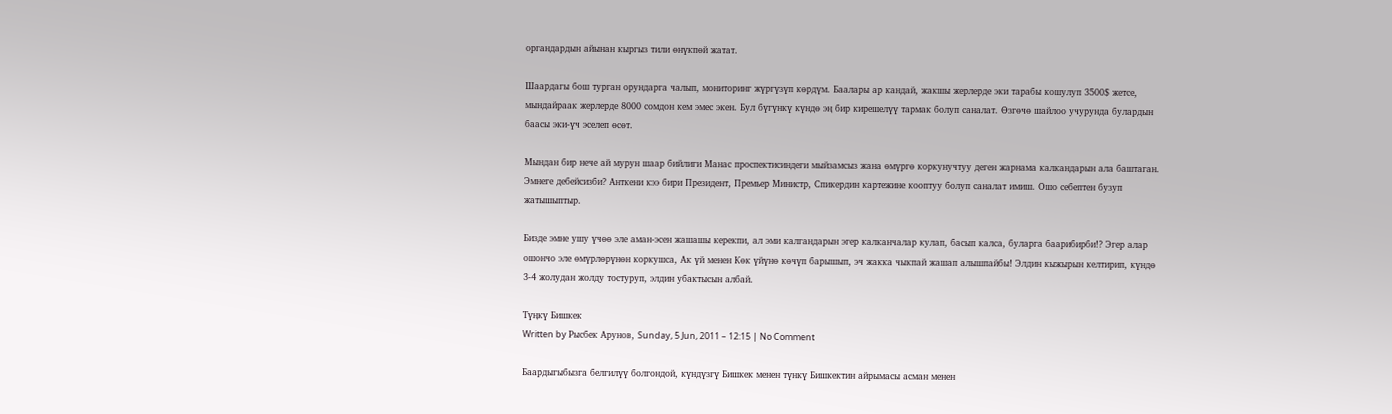органдардын айынан кыргыз тили өнүкпөй жатат.

Шаардагы бош турган орундарга чалып, мониторинг жүргүзүп көрдүм. Баалары ар кандай, жакшы жерлерде эки тарабы кошулуп 3500$ жетсе, мындайраак жерлерде 8000 сомдон кем эмес экен. Бул бүгүнкү күндө эң бир кирешелүү тармак болуп саналат. Өзгөчө шайлоо учурунда булардын баасы эки-үч эселеп өсөт.

Мындан бир нече ай мурун шаар бийлиги Манас проспектисиндеги мыйзамсыз жана өмүргө коркунучтуу деген жарнама калкандарын ала баштаган. Эмнеге дебейсизби? Анткени кээ бири Президент, Премьер Министр, Спикердин картежине кооптуу болуп саналат имиш. Ошо себептен бузуп жатышыптыр.

Бизде эмне ушу үчөө эле аман-эсен жашашы керекпи, ал эми калгандарын эгер калканчалар кулап, басып калса, буларга баарибирби!? Эгер алар ошончо эле өмүрлөрүнөн коркушса, Ак үй менен Көк үйүнө көчүп барышып, эч жакка чыкпай жашап алышпайбы! Элдин кыжырын келтирип, күндө 3-4 жолудан жолду тостуруп, элдин убактысын албай.

Түңкү Бишкек
Written by Рысбек Арунов, Sunday, 5 Jun, 2011 – 12:15 | No Comment

Баардыгыбызга белгилүү болгондой, күндүзгү Бишкек менен түнкү Бишкектин айрымасы асман менен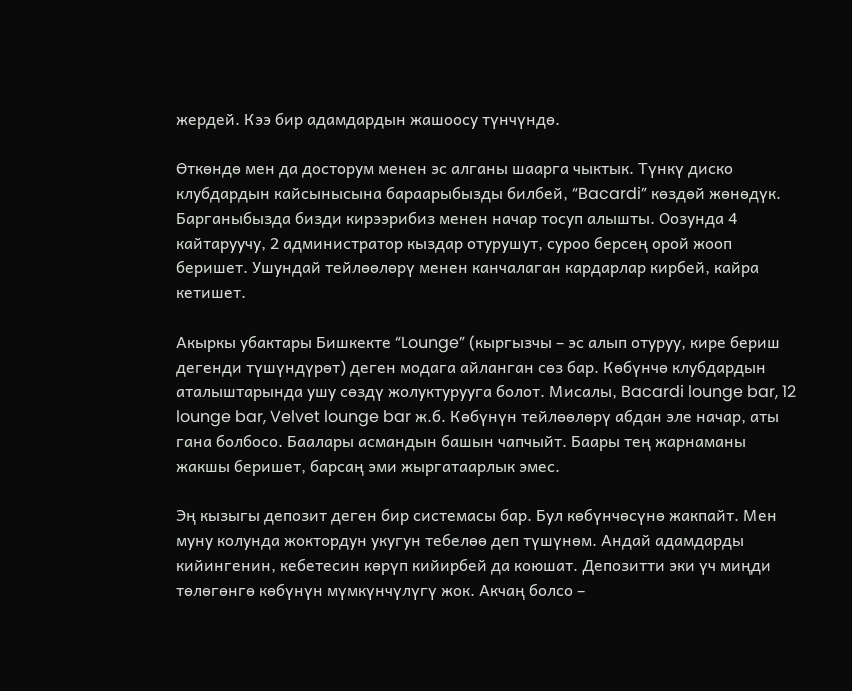жердей. Кээ бир адамдардын жашоосу түнчүндө.

Өткөндө мен да досторум менен эс алганы шаарга чыктык. Түнкү диско клубдардын кайсынысына бараарыбызды билбей, “Bacardi” көздөй жөнөдүк. Барганыбызда бизди кирээрибиз менен начар тосуп алышты. Оозунда 4 кайтаруучу, 2 администратор кыздар отурушут, суроо берсең орой жооп беришет. Ушундай тейлөөлөрү менен канчалаган кардарлар кирбей, кайра кетишет.

Акыркы убактары Бишкекте “Lounge” (кыргызчы – эс алып отуруу, кире бериш дегенди түшүндүрөт) деген модага айланган сөз бар. Көбүнчө клубдардын аталыштарында ушу сөздү жолуктурууга болот. Мисалы, Bacardi lounge bar, 12 lounge bar, Velvet lounge bar ж.б. Көбүнүн тейлөөлөрү абдан эле начар, аты гана болбосо. Баалары асмандын башын чапчыйт. Баары тең жарнаманы жакшы беришет, барсаң эми жыргатаарлык эмес.

Эң кызыгы депозит деген бир системасы бар. Бул көбүнчөсүнө жакпайт. Мен муну колунда жоктордун укугун тебелөө деп түшүнөм. Андай адамдарды кийингенин, кебетесин көрүп кийирбей да коюшат. Депозитти эки үч миңди төлөгөнгө көбүнүн мүмкүнчүлүгү жок. Акчаң болсо –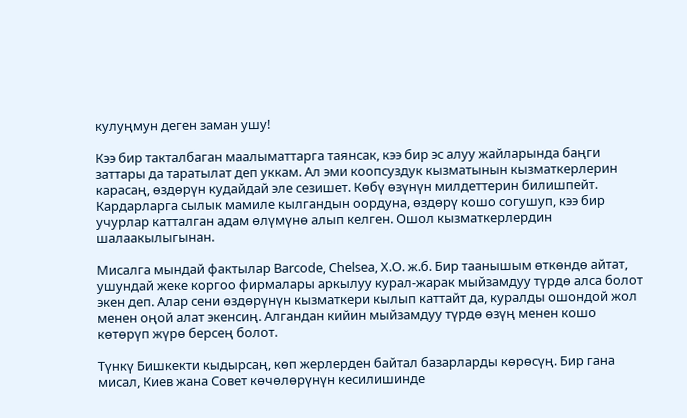кулуңмун деген заман ушу!

Кээ бир такталбаган маалыматтарга таянсак, кээ бир эс алуу жайларында баңги заттары да таратылат деп уккам. Ал эми коопсуздук кызматынын кызматкерлерин карасаң, өздөрүн кудайдай эле сезишет. Көбү өзүнүн милдеттерин билишпейт. Кардарларга сылык мамиле кылгандын оордуна, өздөрү кошо согушуп, кээ бир учурлар катталган адам өлүмүнө алып келген. Ошол кызматкерлердин шалаакылыгынан.

Мисалга мындай фактылар Barcode, Chelsea, X.O. ж.б. Бир таанышым өткөндө айтат, ушундай жеке коргоо фирмалары аркылуу курал-жарак мыйзамдуу түрдө алса болот экен деп. Алар сени өздөрүнүн кызматкери кылып каттайт да, куралды ошондой жол менен оңой алат экенсиң. Алгандан кийин мыйзамдуу түрдө өзүң менен кошо көтөрүп жүрө берсең болот.

Түнкү Бишкекти кыдырсаң, көп жерлерден байтал базарларды көрөсүң. Бир гана мисал, Киев жана Совет көчөлөрүнүн кесилишинде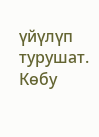үйүлүп турушат. Көбу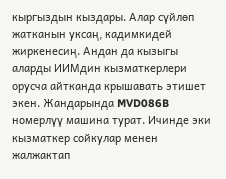кыргыздын кыздары. Алар сүйлөп жатканын уксаң, кадимкидей жиркенесиң. Андан да кызыгы аларды ИИМдин кызматкерлери орусча айтканда крышавать этишет экен. Жандарында MVD086B номерлүү машина турат. Ичинде эки кызматкер сойкулар менен жалжактап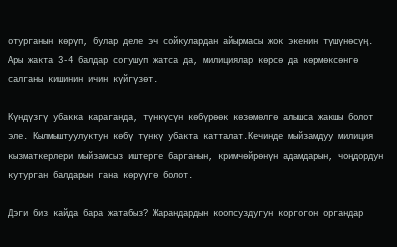отурганын көрүп, булар деле эч сойкулардан айырмасы жок экенин түшүнөсүң. Ары жакта 3-4 балдар согушуп жатса да, милициялар көрсө да көрмөксөнгө салганы кишинин ичин күйгүзөт.

Күндүзгү убакка караганда, түнкүсүн көбүрөөк көзөмөлгө алышса жакшы болот эле. Кылмыштуулуктун көбү түнкү убакта катталат.Кечинде мыйзамдуу милиция кызматкерлери мыйзамсыз иштерге барганын, кримчөйрөнүн адамдарын, чоңдордун кутурган балдарын гана көрүүгө болот.

Дэги биз кайда бара жатабыз? Жарандардын коопсуздугун коргогон органдар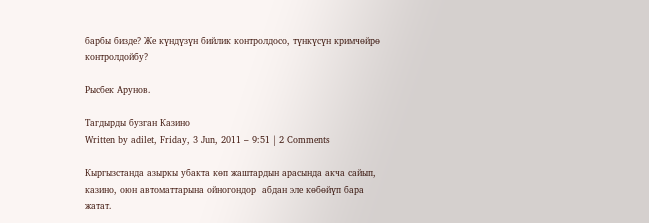барбы бизде? Же күндүзүн бийлик контролдосо, түнкүсүн кримчөйрө контролдойбу?

Рысбек Арунов.

Тагдырды бузган Казино
Written by adilet, Friday, 3 Jun, 2011 – 9:51 | 2 Comments

Кыргызстанда азыркы убакта көп жаштардын арасында акча сайып, казино, оюн автоматтарына ойногондор  абдан эле көбөйүп бара жатат.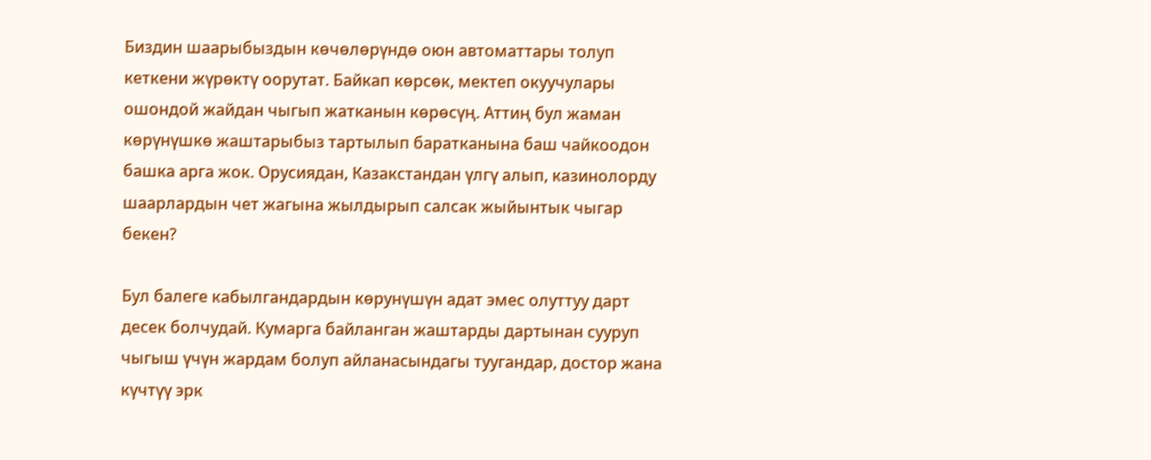Биздин шаарыбыздын көчөлөрүндө оюн автоматтары толуп кеткени жүрөктү оорутат. Байкап көрсөк, мектеп окуучулары ошондой жайдан чыгып жатканын көрөсүң. Аттиң бул жаман көрүнүшкө жаштарыбыз тартылып баратканына баш чайкоодон башка арга жок. Орусиядан, Казакстандан үлгү алып, казинолорду шаарлардын чет жагына жылдырып салсак жыйынтык чыгар бекен?

Бул балеге кабылгандардын көрунүшүн адат эмес олуттуу дарт десек болчудай. Кумарга байланган жаштарды дартынан сууруп чыгыш үчүн жардам болуп айланасындагы туугандар, достор жана күчтүү эрк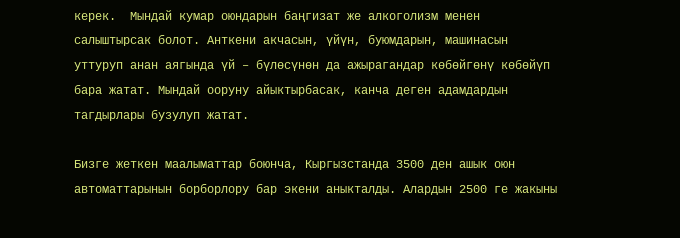керек.  Мындай кумар оюндарын баңгизат же алкоголизм менен салыштырсак болот. Анткени акчасын, үйүн, буюмдарын, машинасын уттуруп анан аягында үй – бүлөсүнөн да ажырагандар көбөйгөнү көбөйүп бара жатат. Мындай ооруну айыктырбасак, канча деген адамдардын тагдырлары бузулуп жатат.

Бизге жеткен маалыматтар боюнча, Кыргызстанда 3500 ден ашык оюн автоматтарынын борборлору бар экени аныкталды. Алардын 2500 ге жакыны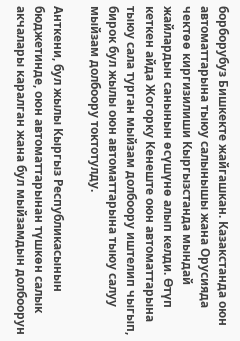борборубуз Бишкекте жайгашкан. Казакстанда оюн автоматтарына тыюу салынышы жана Орусияда чектөө киргизилиши Кыргызстанда мындай жайлардын санынын өсүшүнө алып келди. Өтүп кеткен айда Жогорку Кенеште оюн автоматтарына тыюу сала турган мыйзам долбоору иштелип чыгып, бирок бул жылы оюн автоматтарына тыюу салуу мыйзам долбоору токтотулду.

Анткени, бул жылы Кыргыз Республикасынын бюджетинде, оюн автоматтарынан түшкөн салык акчалары каралган жана бул мыйзамдын долбоорун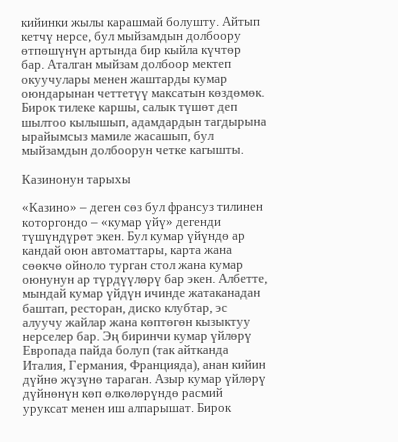кийинки жылы карашмай болушту. Айтып кетчү нерсе, бул мыйзамдын долбоору өтпөшүнүн артында бир кыйла күчтөр бар. Аталган мыйзам долбоор мектеп окуучулары менен жаштарды кумар оюндарынан четтетүү максатын көздөмөк. Бирок тилеке каршы, салык түшөт деп шылтоо кылышып, адамдардын тагдырына ырайымсыз мамиле жасашып, бул  мыйзамдын долбоорун четке кагышты.

Казинонун тарыхы

«Казино» – деген сөз бул франсуз тилинен которгондо – «кумар үйү» дегенди түшүндүрөт экен. Бул кумар үйүндө ар кандай оюн автоматтары, карта жана сөөкчө ойноло турган стол жана кумар оюнунун ар түрдүүлөрү бар экен. Албетте, мындай кумар үйдүн ичинде жатаканадан баштап, ресторан, диско клубтар, эс алуучу жайлар жана көптөгөн кызыктуу нерселер бар. Эң биринчи кумар үйлөрү Европада пайда болуп (так айтканда Италия, Германия, Францияда), анан кийин дүйнө жүзүнө тараган. Азыр кумар үйлөрү дүйнөнүн көп өлкөлөрүндө расмий уруксат менен иш алпарышат. Бирок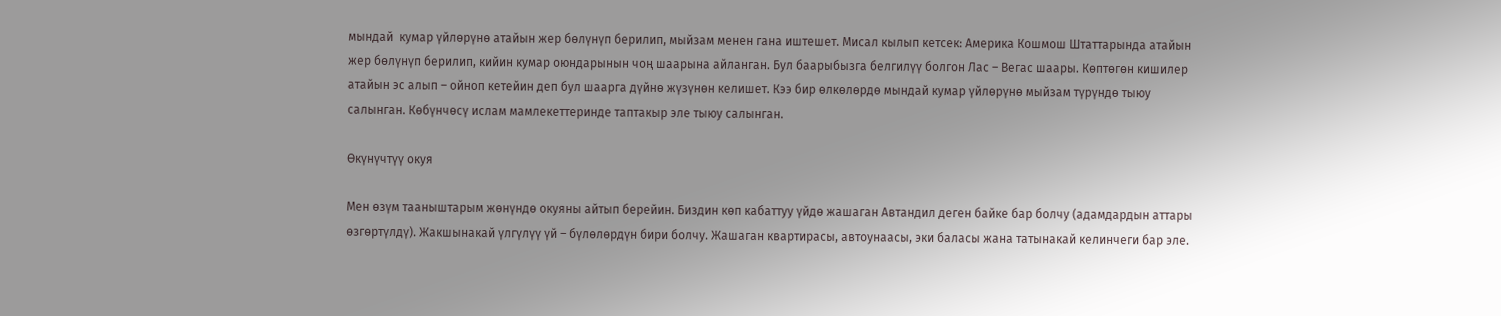мындай  кумар үйлөрүнө атайын жер бөлүнүп берилип, мыйзам менен гана иштешет. Мисал кылып кетсек: Америка Кошмош Штаттарында атайын жер бөлүнүп берилип, кийин кумар оюндарынын чоң шаарына айланган. Бул баарыбызга белгилүү болгон Лас – Вегас шаары. Көптөгөн кишилер атайын эс алып – ойноп кетейин деп бул шаарга дүйнө жүзүнөн келишет. Кээ бир өлкөлөрдө мындай кумар үйлөрүнө мыйзам түрүндө тыюу салынган. Көбүнчөсү ислам мамлекеттеринде таптакыр эле тыюу салынган.

Өкүнүчтүү окуя

Мен өзүм тааныштарым жөнүндө окуяны айтып берейин. Биздин көп кабаттуу үйдө жашаган Автандил деген байке бар болчу (адамдардын аттары өзгөртүлдү). Жакшынакай үлгүлүү үй – бүлөлөрдүн бири болчу. Жашаган квартирасы, автоунаасы, эки баласы жана татынакай келинчеги бар эле.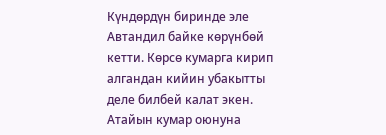Күндөрдүн биринде эле Автандил байке көрүнбөй кетти. Көрсө кумарга кирип алгандан кийин убакытты деле билбей калат экен. Атайын кумар оюнуна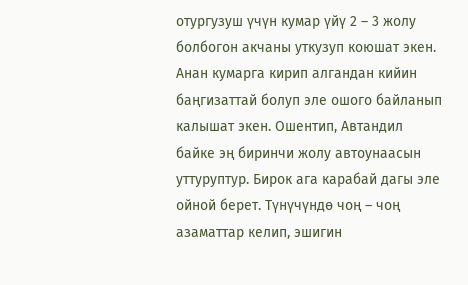отургузуш үчүн кумар үйү 2 – 3 жолу болбогон акчаны уткузуп коюшат экен. Анан кумарга кирип алгандан кийин баңгизаттай болуп эле ошого байланып калышат экен. Ошентип, Автандил байке эң биринчи жолу автоунаасын уттуруптур. Бирок ага карабай дагы эле ойной берет. Түнүчүндө чоң – чоң азаматтар келип, эшигин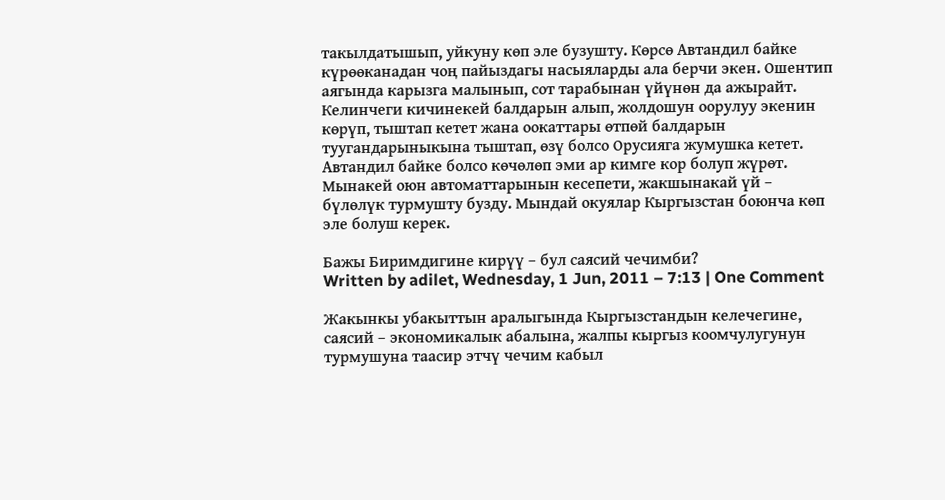такылдатышып, уйкуну көп эле бузушту. Көрсө Автандил байке күрөөканадан чоң пайыздагы насыяларды ала берчи экен. Ошентип аягында карызга малынып, сот тарабынан үйүнөн да ажырайт. Келинчеги кичинекей балдарын алып, жолдошун оорулуу экенин көрүп, тыштап кетет жана оокаттары өтпөй балдарын туугандарыныкына тыштап, өзү болсо Орусияга жумушка кетет. Автандил байке болсо көчөлөп эми ар кимге кор болуп жүрөт. Мынакей оюн автоматтарынын кесепети, жакшынакай үй – бүлөлүк турмушту бузду. Мындай окуялар Кыргызстан боюнча көп эле болуш керек.

Бажы Биримдигине кирүү – бул саясий чечимби?
Written by adilet, Wednesday, 1 Jun, 2011 – 7:13 | One Comment

Жакынкы убакыттын аралыгында Кыргызстандын келечегине, саясий – экономикалык абалына, жалпы кыргыз коомчулугунун турмушуна таасир этчү чечим кабыл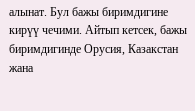алынат. Бул бажы биримдигине кирүү чечими. Айтып кетсек, бажы биримдигинде Орусия, Казакстан жана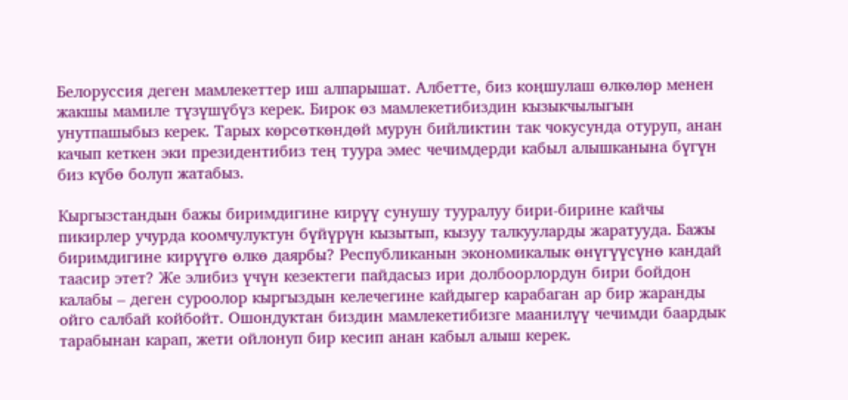Белоруссия деген мамлекеттер иш алпарышат. Албетте, биз коңшулаш өлкөлөр менен жакшы мамиле түзүшүбүз керек. Бирок өз мамлекетибиздин кызыкчылыгын унутпашыбыз керек. Тарых көрсөткөндөй мурун бийликтин так чокусунда отуруп, анан качып кеткен эки президентибиз тең туура эмес чечимдерди кабыл алышканына бүгүн биз күбө болуп жатабыз.

Кыргызстандын бажы биримдигине кирүү сунушу тууралуу бири-бирине кайчы пикирлер учурда коомчулуктун бүйүрүн кызытып, кызуу талкууларды жаратууда. Бажы биримдигине кирүүгө өлкө даярбы? Республиканын экономикалык өнүгүүсүнө кандай таасир этет? Же элибиз үчүн кезектеги пайдасыз ири долбоорлордун бири бойдон калабы – деген суроолор кыргыздын келечегине кайдыгер карабаган ар бир жаранды ойго салбай койбойт. Ошондуктан биздин мамлекетибизге маанилүү чечимди баардык тарабынан карап, жети ойлонуп бир кесип анан кабыл алыш керек.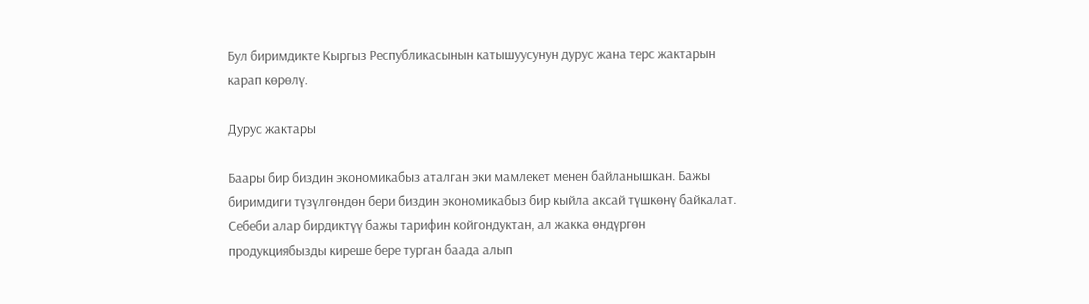Бул биримдикте Кыргыз Республикасынын катышуусунун дурус жана терс жактарын карап көрөлү.

Дурус жактары

Баары бир биздин экономикабыз аталган эки мамлекет менен байланышкан. Бажы биримдиги түзүлгөндөн бери биздин экономикабыз бир кыйла аксай түшкөнү байкалат. Себеби алар бирдиктүү бажы тарифин койгондуктан, ал жакка өндүргөн продукциябызды киреше бере турган баада алып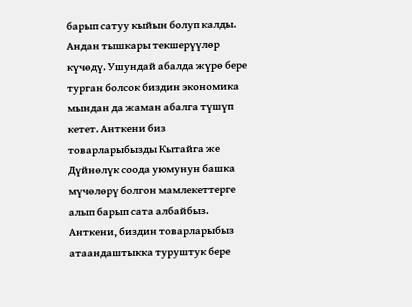барып сатуу кыйын болуп калды. Андан тышкары текшерүүлөр күчөдү. Ушундай абалда жүрө бере турган болсок биздин экономика мындан да жаман абалга түшүп кетет. Анткени биз товарларыбызды Кытайга же Дүйнөлүк соода уюмунун башка мүчөлөрү болгон мамлекеттерге алып барып сата албайбыз. Анткени, биздин товарларыбыз атаандаштыкка туруштук бере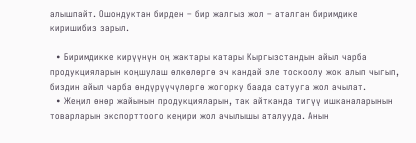алышпайт. Ошондуктан бирден – бир жалгыз жол – аталган биримдике киришибиз зарыл.

  • Биримдикке кирүүнүн оң жактары катары Кыргызстандын айыл чарба продукцияларын коңшулаш өлкөлөргө эч кандай эле тоскоолу жок алып чыгып, биздин айыл чарба өндүрүүчүлөргө жогорку баада сатууга жол ачылат.
  • Жеңил өнөр жайынын продукцияларын, так айтканда тигүү ишканаларынын товарларын экспорттоого кеңири жол ачылышы аталууда. Анын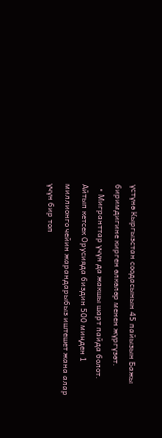үстүнө Кыргызстан соодасынын 45 пайызын Бажы биримдигине кирген өлкөлөр менен жүргүзөт.
  • Мигранттар үчүн да жакшы шарт пайда болот. Айтып кетсек Орусияда биздин 500 миңден 1 миллионго чейин жарандарыбыз иштешет жана алар үчүн бир топ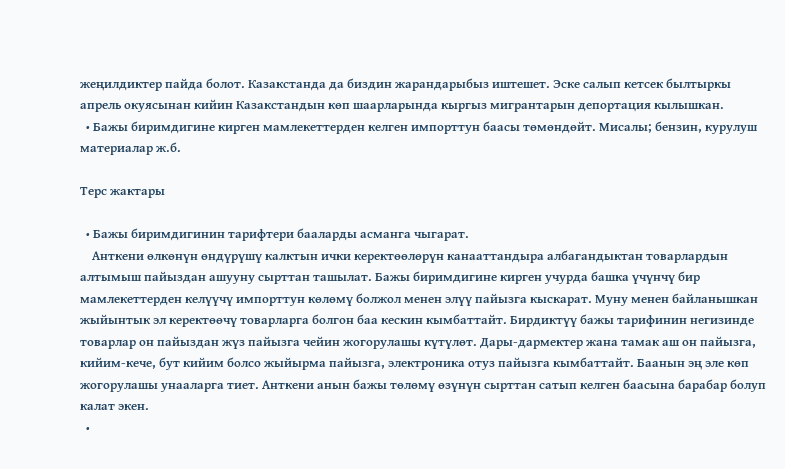жеңилдиктер пайда болот. Казакстанда да биздин жарандарыбыз иштешет. Эске салып кетсек былтыркы апрель окуясынан кийин Казакстандын көп шаарларында кыргыз мигрантарын депортация кылышкан.
  • Бажы биримдигине кирген мамлекеттерден келген импорттун баасы төмөндөйт. Мисалы; бензин, курулуш материалар ж.б.

Терс жактары

  • Бажы биримдигинин тарифтери бааларды асманга чыгарат.
    Анткени өлкөнүн өндүрүшү калктын ички керектөөлөрүн канааттандыра албагандыктан товарлардын алтымыш пайыздан ашууну сырттан ташылат. Бажы биримдигине кирген учурда башка үчүнчү бир мамлекеттерден келүүчү импорттун көлөмү болжол менен элүү пайызга кыскарат. Муну менен байланышкан жыйынтык эл керектөөчү товарларга болгон баа кескин кымбаттайт. Бирдиктүү бажы тарифинин негизинде товарлар он пайыздан жүз пайызга чейин жогорулашы күтүлөт. Дары-дармектер жана тамак аш он пайызга, кийим-кече, бут кийим болсо жыйырма пайызга, электроника отуз пайызга кымбаттайт. Баанын эң эле көп жогорулашы унааларга тиет. Анткени анын бажы төлөмү өзүнүн сырттан сатып келген баасына барабар болуп калат экен.
  •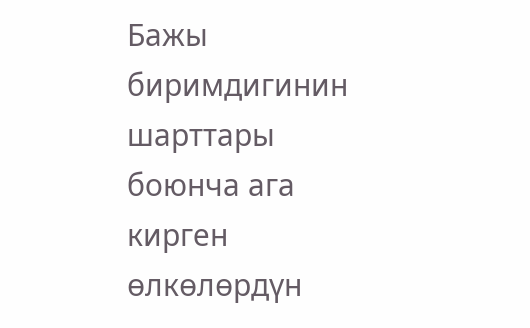Бажы биримдигинин шарттары боюнча ага кирген өлкөлөрдүн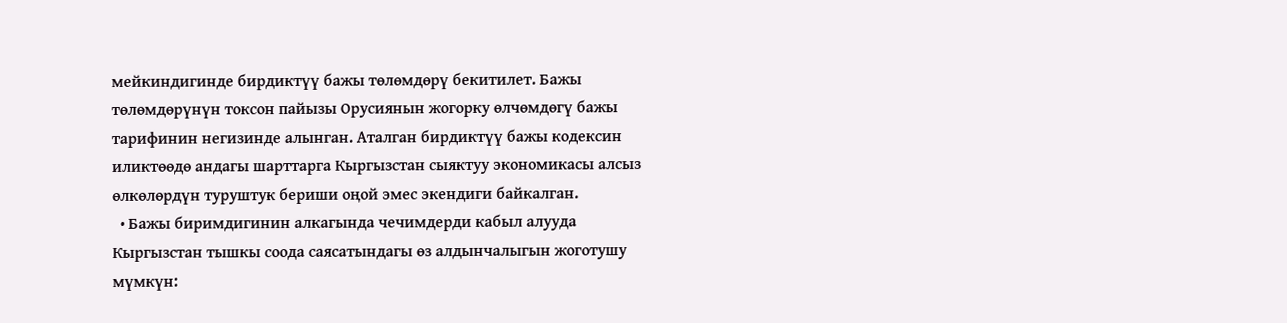мейкиндигинде бирдиктүү бажы төлөмдөрү бекитилет. Бажы төлөмдөрүнүн токсон пайызы Орусиянын жогорку өлчөмдөгү бажы тарифинин негизинде алынган. Аталган бирдиктүү бажы кодексин иликтөөдө андагы шарттарга Кыргызстан сыяктуу экономикасы алсыз өлкөлөрдүн туруштук бериши оңой эмес экендиги байкалган.
  • Бажы биримдигинин алкагында чечимдерди кабыл алууда Кыргызстан тышкы соода саясатындагы өз алдынчалыгын жоготушу мүмкүн: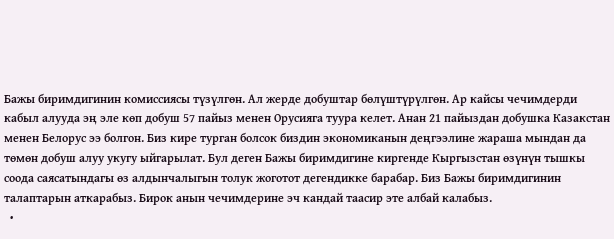Бажы биримдигинин комиссиясы түзүлгөн. Ал жерде добуштар бөлүштүрүлгөн. Ар кайсы чечимдерди кабыл алууда эң эле көп добуш 57 пайыз менен Орусияга туура келет. Анан 21 пайыздан добушка Казакстан менен Белорус ээ болгон. Биз кире турган болсок биздин экономиканын деңгээлине жараша мындан да төмөн добуш алуу укугу ыйгарылат. Бул деген Бажы биримдигине киргенде Кыргызстан өзүнүн тышкы соода саясатындагы өз алдынчалыгын толук жоготот дегендикке барабар. Биз Бажы биримдигинин талаптарын аткарабыз. Бирок анын чечимдерине эч кандай таасир эте албай калабыз.
  •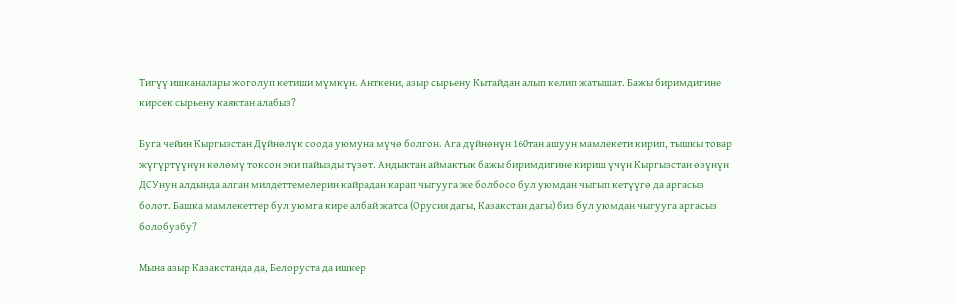Тигүү ишканалары жоголуп кетиши мүмкүн. Анткени, азыр сырьену Кытайдан алып келип жатышат. Бажы биримдигине кирсек сырьену каяктан алабыз?

Буга чейин Кыргызстан Дүйнөлүк соода уюмуна мүчө болгон. Ага дүйнөнүн 160тан ашуун мамлекети кирип, тышкы товар жүгүртүүнүн көлөмү токсон эки пайызды түзөт. Андыктан аймактык бажы биримдигине кириш үчүн Кыргызстан өзүнүн ДСУнун алдында алган милдеттемелерин кайрадан карап чыгууга же болбосо бул уюмдан чыгып кетүүгө да аргасыз болот. Башка мамлекеттер бул уюмга кире албай жатса (Орусия дагы, Казакстан дагы) биз бул уюмдан чыгууга аргасыз болобузбу?

Мына азыр Казакстанда да, Белоруста да ишкер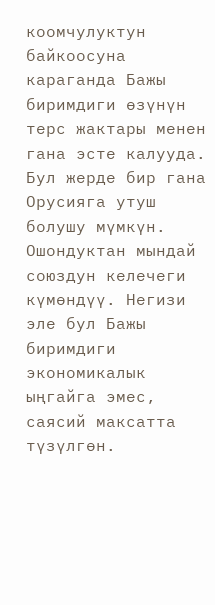коомчулуктун байкоосуна караганда Бажы биримдиги өзүнүн терс жактары менен гана эсте калууда. Бул жерде бир гана Орусияга утуш болушу мүмкүн. Ошондуктан мындай союздун келечеги күмөндүү. Негизи эле бул Бажы биримдиги экономикалык ыңгайга эмес, саясий максатта түзүлгөн.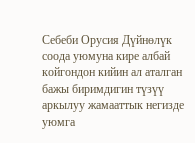Себеби Орусия Дүйнөлүк соода уюмуна кире албай койгондон кийин ал аталган бажы биримдигин түзүү аркылуу жамааттык негизде уюмга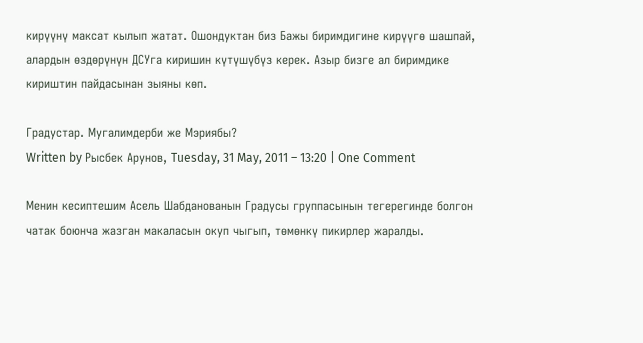кирүүнү максат кылып жатат. Ошондуктан биз Бажы биримдигине кирүүгө шашпай, алардын өздөрүнүн ДСУга киришин күтүшүбүз керек. Азыр бизге ал биримдике кириштин пайдасынан зыяны көп.

Градустар. Мугалимдерби же Мэриябы?
Written by Рысбек Арунов, Tuesday, 31 May, 2011 – 13:20 | One Comment

Менин кесиптешим Асель Шабданованын Градусы группасынын тегерегинде болгон чатак боюнча жазган макаласын окуп чыгып, төмөнкү пикирлер жаралды.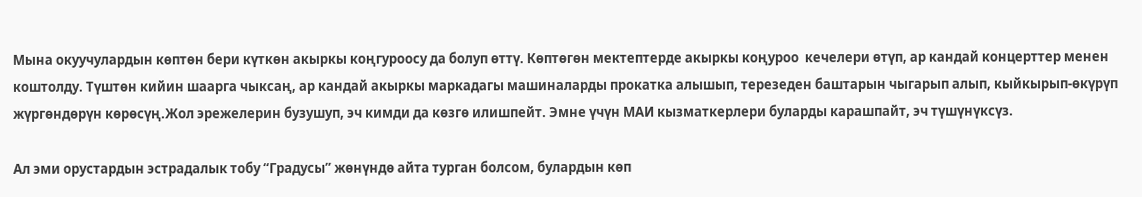Мына окуучулардын көптөн бери күткөн акыркы коңгуроосу да болуп өттү. Көптөгөн мектептерде акыркы коңуроо  кечелери өтүп, ар кандай концерттер менен коштолду. Түштөн кийин шаарга чыксаң, ар кандай акыркы маркадагы машиналарды прокатка алышып, терезеден баштарын чыгарып алып, кыйкырып-өкүрүп жүргөндөрүн көрөсүң.Жол эрежелерин бузушуп, эч кимди да көзгө илишпейт. Эмне үчүн МАИ кызматкерлери буларды карашпайт, эч түшүнүксүз.

Ал эми орустардын эстрадалык тобу “Градусы” жөнүндө айта турган болсом, булардын көп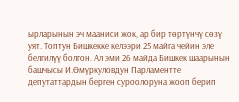ырларынын эч мааниси жок, ар бир төртүнчү сөзү уят. Топтун Бишкекке келээри 25 майга чейин эле белгилүү болгон. Ал эми 26 майда Бишкек шаарынын башчысы И.Өмүркуловдун Парламентте депутаттардын берген суроолоруна жооп берип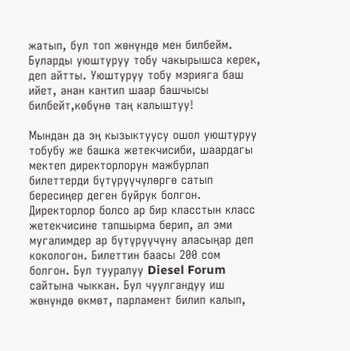жатып, бул топ жөнүндө мен билбейм. Буларды уюштуруу тобу чакырышса керек, деп айтты. Уюштуруу тобу мэрияга баш ийет, анан кантип шаар башчысы билбейт,көбүнө таң калыштуу!

Мындан да эң кызыктуусу ошол уюштуруу тобубу же башка жетекчисиби, шаардагы мектеп директорлорун мажбурлап билеттерди бүтүрүүчүлөргө сатып бересиңер деген буйрук болгон. Директорлор болсо ар бир класстын класс жетекчисине тапшырма берип, ал эми мугалимдер ар бүтүрүүчүнү аласыңар деп кокологон. Билеттин баасы 200 сом болгон. Бул тууралуу Diesel Forum сайтына чыккан. Бул чуулгандуу иш жөнүндө өкмөт, парламент билип калып,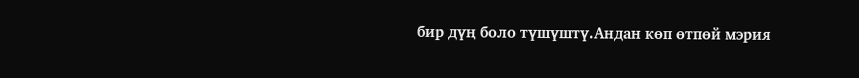бир дүң боло түшүштү.Андан көп өтпөй мэрия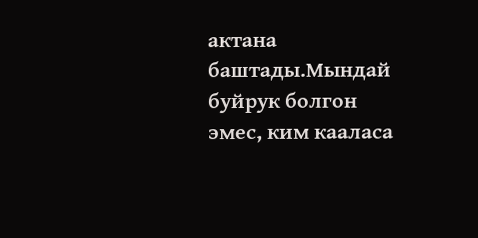актана баштады.Мындай буйрук болгон эмес, ким кааласа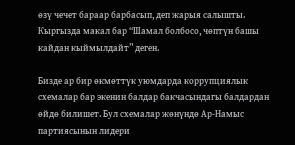өзү чечет бараар барбасып, деп жарыя салышты. Кыргызда макал бар “Шамал болбосо, чөптүн башы кайдан кыймылдайт” деген.

Бизде ар бир өкмөттүк уюмдарда коррупциялык схемалар бар экенин балдар бакчасындагы балдардан өйдө билишет. Бул схемалар жөнүндө Ар-Намыс партиясынын лидери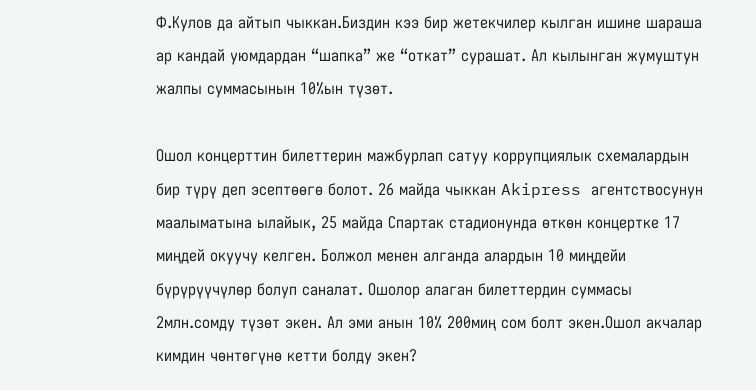Ф.Кулов да айтып чыккан.Биздин кээ бир жетекчилер кылган ишине шараша ар кандай уюмдардан “шапка” же “откат” сурашат. Ал кылынган жумуштун жалпы суммасынын 10%ын түзөт.

Ошол концерттин билеттерин мажбурлап сатуу коррупциялык схемалардын бир түрү деп эсептөөгө болот. 26 майда чыккан Akipress агентствосунун маалыматына ылайык, 25 майда Спартак стадионунда өткөн концертке 17 миңдей окуучу келген. Болжол менен алганда алардын 10 миңдейи бүрүрүүчүлөр болуп саналат. Ошолор алаган билеттердин суммасы 2млн.сомду түзөт экен. Ал эми анын 10% 200миң сом болт экен.Ошол акчалар кимдин чөнтөгүнө кетти болду экен?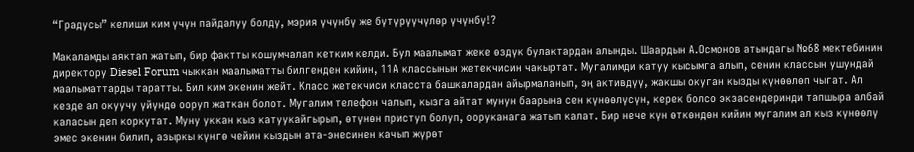“Градусы” келиши ким үчүн пайдалуу болду, мэрия үчүнбү же бүтүрүүчүлөр үчүнбү!?

Макаламды аяктап жатып, бир фактты кошумчалап кетким келди. Бул маалымат жеке өздүк булактардан алынды. Шаардын А.Осмонов атындагы №68 мектебинин директору Diesel Forum чыккан маалыматты билгенден кийин, 11А классынын жетекчисин чакыртат. Мугалимди катуу кысымга алып, сенин классын ушундай маалыматтарды таратты. Бил ким экенин жейт. Класс жетекчиси класста башкалардан айырмаланып, эң активдүү, жакшы окуган кызды күнөөлөп чыгат. Ал кезде ал окуучу үйүндө ооруп жаткан болот. Мугалим телефон чалып, кызга айтат мунун баарына сен күнөөлүсүн, керек болсо экзасендеринди тапшыра албай каласын деп коркутат. Муну уккан кыз катуукайгырып, өтүнөн приступ болуп, ооруканага жатып калат. Бир нече күн өткөндөн кийин мугалим ал кыз күнөөлү эмес экенин билип, азыркы күнгө чейин кыздын ата-энесинен качып жүрөт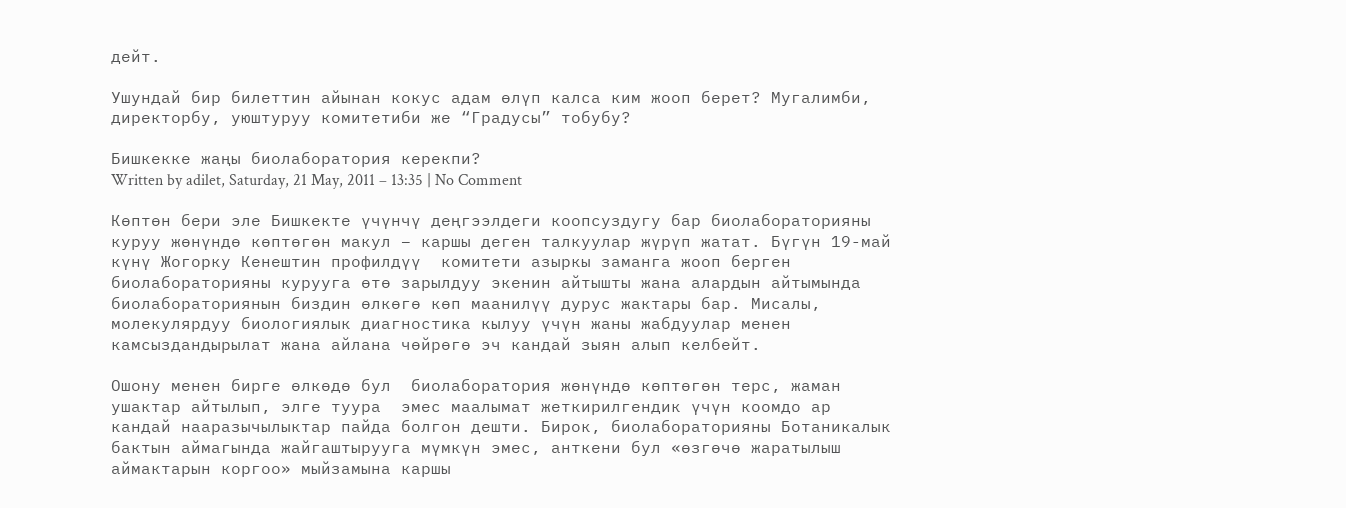дейт.

Ушундай бир билеттин айынан кокус адам өлүп калса ким жооп берет? Мугалимби, директорбу, уюштуруу комитетиби же “Градусы” тобубу?

Бишкекке жаңы биолаборатория керекпи?
Written by adilet, Saturday, 21 May, 2011 – 13:35 | No Comment

Көптөн бери эле Бишкекте үчүнчү деңгээлдеги коопсуздугу бар биолабораторияны куруу жөнүндө көптөгөн макул – каршы деген талкуулар жүрүп жатат. Бүгүн 19-май күнү Жогорку Кенештин профилдүү  комитети азыркы заманга жооп берген биолабораторияны курууга өтө зарылдуу экенин айтышты жана алардын айтымында биолабораториянын биздин өлкөгө көп маанилүү дурус жактары бар. Мисалы, молекулярдуу биологиялык диагностика кылуу үчүн жаны жабдуулар менен камсыздандырылат жана айлана чөйрөгө эч кандай зыян алып келбейт.

Ошону менен бирге өлкөдө бул  биолаборатория жөнүндө көптөгөн терс, жаман ушактар айтылып, элге туура  эмес маалымат жеткирилгендик үчүн коомдо ар кандай нааразычылыктар пайда болгон дешти. Бирок, биолабораторияны Ботаникалык бактын аймагында жайгаштырууга мүмкүн эмес, анткени бул «өзгөчө жаратылыш аймактарын коргоо» мыйзамына каршы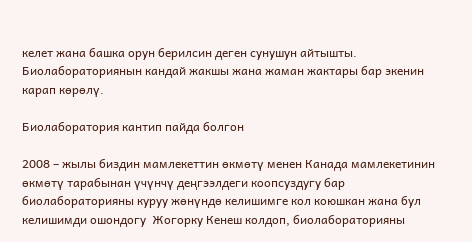келет жана башка орун берилсин деген сунушун айтышты. Биолабораториянын кандай жакшы жана жаман жактары бар экенин карап көрөлү.

Биолаборатория кантип пайда болгон

2008 – жылы биздин мамлекеттин өкмөтү менен Канада мамлекетинин өкмөтү тарабынан үчүнчү деңгээлдеги коопсуздугу бар биолабораторияны куруу жөнүндө келишимге кол коюшкан жана бул келишимди ошондогу  Жогорку Кенеш колдоп, биолабораторияны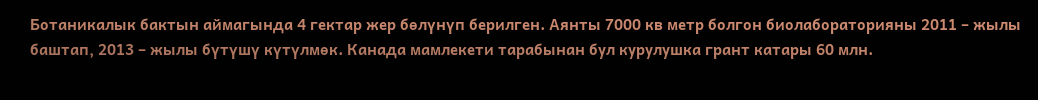Ботаникалык бактын аймагында 4 гектар жер бөлүнүп берилген. Аянты 7000 кв метр болгон биолабораторияны 2011 – жылы баштап, 2013 – жылы бүтүшү күтүлмөк. Канада мамлекети тарабынан бул курулушка грант катары 60 млн.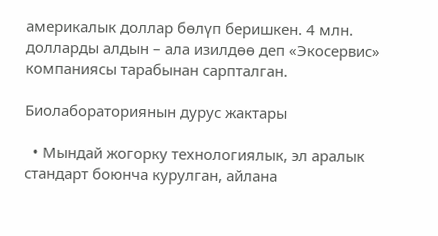америкалык доллар бөлүп беришкен. 4 млн. долларды алдын – ала изилдөө деп «Экосервис» компаниясы тарабынан сарпталган.

Биолабораториянын дурус жактары

  • Мындай жогорку технологиялык, эл аралык стандарт боюнча курулган, айлана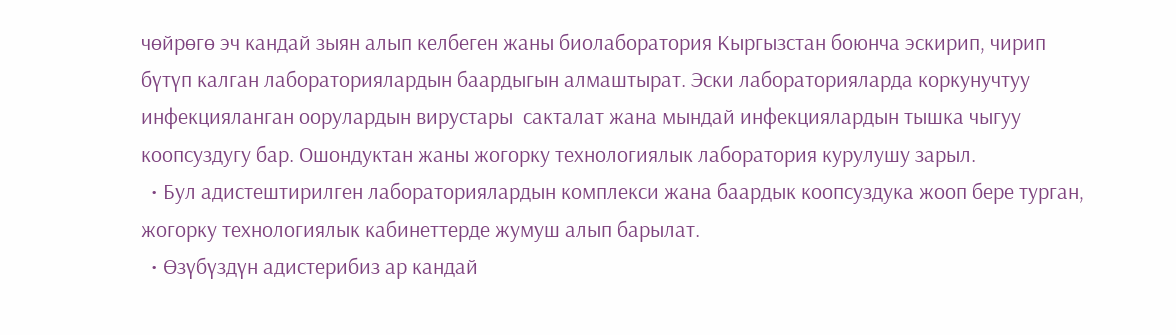чөйрөгө эч кандай зыян алып келбеген жаны биолаборатория Кыргызстан боюнча эскирип, чирип бүтүп калган лабораториялардын баардыгын алмаштырат. Эски лабораторияларда коркунучтуу инфекцияланган оорулардын вирустары  сакталат жана мындай инфекциялардын тышка чыгуу коопсуздугу бар. Ошондуктан жаны жогорку технологиялык лаборатория курулушу зарыл.
  • Бул адистештирилген лабораториялардын комплекси жана баардык коопсуздука жооп бере турган, жогорку технологиялык кабинеттерде жумуш алып барылат.
  • Өзүбүздүн адистерибиз ар кандай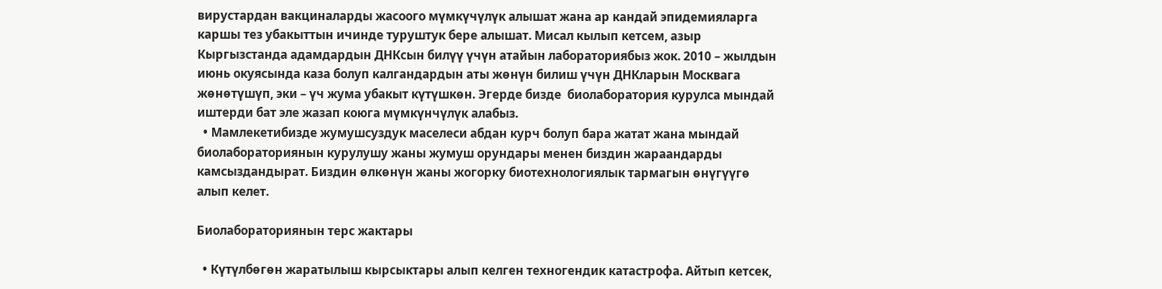вирустардан вакциналарды жасоого мүмкүчүлүк алышат жана ар кандай эпидемияларга каршы тез убакыттын ичинде туруштук бере алышат. Мисал кылып кетсем, азыр Кыргызстанда адамдардын ДНКсын билүү үчүн атайын лабораториябыз жок. 2010 – жылдын июнь окуясында каза болуп калгандардын аты жөнүн билиш үчүн ДНКларын Москвага жөнөтүшүп, эки – үч жума убакыт күтүшкөн. Эгерде бизде  биолаборатория курулса мындай иштерди бат эле жазап коюга мүмкүнчүлүк алабыз.
  • Мамлекетибизде жумушсуздук маселеси абдан курч болуп бара жатат жана мындай биолабораториянын курулушу жаны жумуш орундары менен биздин жараандарды камсыздандырат. Биздин өлкөнүн жаны жогорку биотехнологиялык тармагын өнүгүүгө алып келет.

Биолабораториянын терс жактары

  • Күтүлбөгөн жаратылыш кырсыктары алып келген техногендик катастрофа. Айтып кетсек,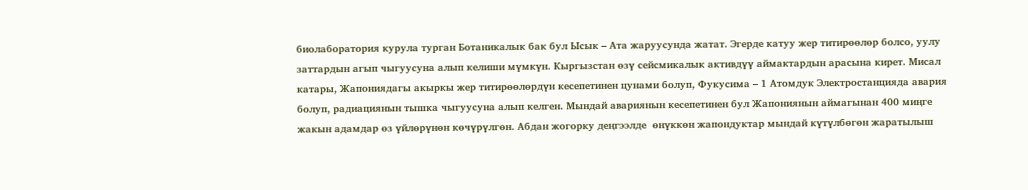биолаборатория курула турган Ботаникалык бак бул Ысык – Ата жаруусунда жатат. Эгерде катуу жер титирөөлөр болсо, уулу заттардын агып чыгуусуна алып келиши мүмкүн. Кыргызстан өзү сейсмикалык активдүү аймактардын арасына кирет. Мисал катары, Жапониядагы акыркы жер титирөөлөрдүн кесепетинен цунами болуп, Фукусима – 1 Атомдук Электростанцияда авария болуп, радиациянын тышка чыгуусуна алып келген. Мындай авариянын кесепетинен бул Жапониянын аймагынан 400 миңге жакын адамдар өз үйлөрүнөн көчүрүлгөн. Абдан жогорку деңгээлде  өнүккөн жапондуктар мындай күтүлбөгөн жаратылыш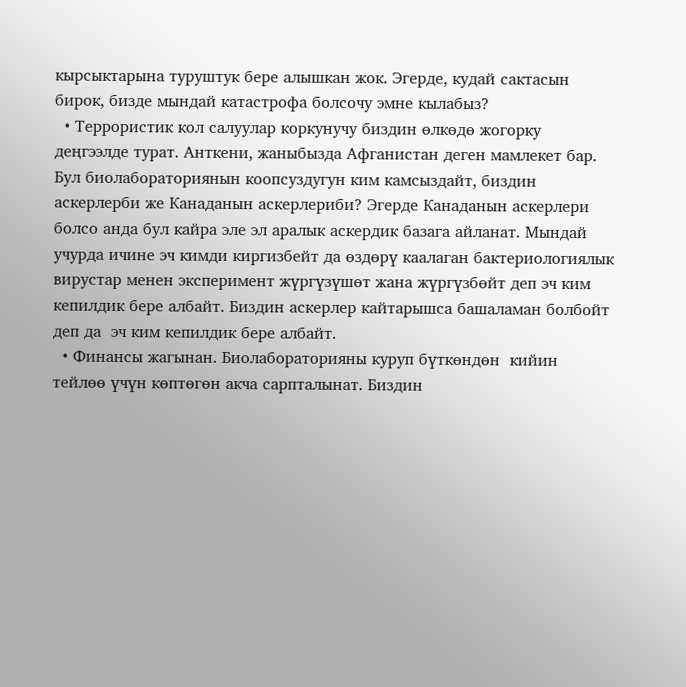кырсыктарына туруштук бере алышкан жок. Эгерде, кудай сактасын бирок, бизде мындай катастрофа болсочу эмне кылабыз?
  • Террористик кол салуулар коркунучу биздин өлкөдө жогорку деңгээлде турат. Анткени, жаныбызда Афганистан деген мамлекет бар. Бул биолабораториянын коопсуздугун ким камсыздайт, биздин аскерлерби же Канаданын аскерлериби? Эгерде Канаданын аскерлери болсо анда бул кайра эле эл аралык аскердик базага айланат. Мындай учурда ичине эч кимди киргизбейт да өздөрү каалаган бактериологиялык вирустар менен эксперимент жүргүзүшөт жана жүргүзбөйт деп эч ким кепилдик бере албайт. Биздин аскерлер кайтарышса башаламан болбойт деп да  эч ким кепилдик бере албайт.
  • Финансы жагынан. Биолабораторияны куруп бүткөндөн  кийин тейлөө үчүн көптөгөн акча сарпталынат. Биздин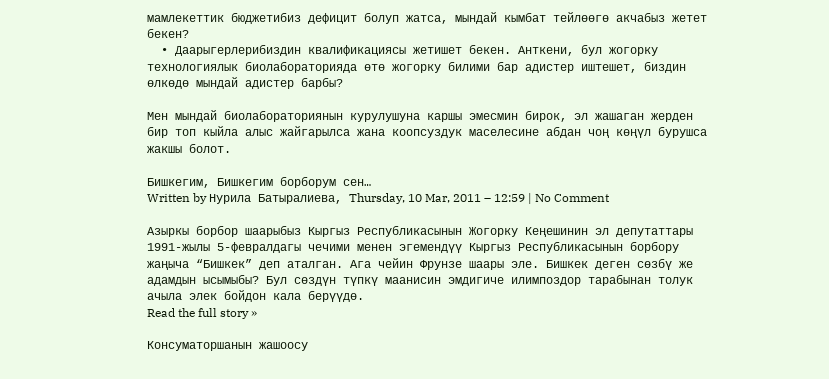мамлекеттик бюджетибиз дефицит болуп жатса, мындай кымбат тейлөөгө акчабыз жетет бекен?
  • Даарыгерлерибиздин квалификациясы жетишет бекен. Анткени, бул жогорку технологиялык биолабораторияда өтө жогорку билими бар адистер иштешет, биздин өлкөдө мындай адистер барбы?

Мен мындай биолабораториянын курулушуна каршы эмесмин бирок, эл жашаган жерден бир топ кыйла алыс жайгарылса жана коопсуздук маселесине абдан чоң көңүл бурушса жакшы болот.

Бишкегим, Бишкегим борборум сен…
Written by Нурила Батыралиева, Thursday, 10 Mar, 2011 – 12:59 | No Comment

Азыркы борбор шаарыбыз Кыргыз Республикасынын Жогорку Кеңешинин эл депутаттары 1991-жылы 5-февралдагы чечими менен эгемендүү Кыргыз Республикасынын борбору жаңыча “Бишкек” деп аталган. Ага чейин Фрунзе шаары эле. Бишкек деген сѳзбү же адамдын ысымыбы? Бул сөздүн түпкү маанисин эмдигиче илимпоздор тарабынан толук ачыла элек бойдон кала берүүдө.
Read the full story »

Консуматоршанын жашоосу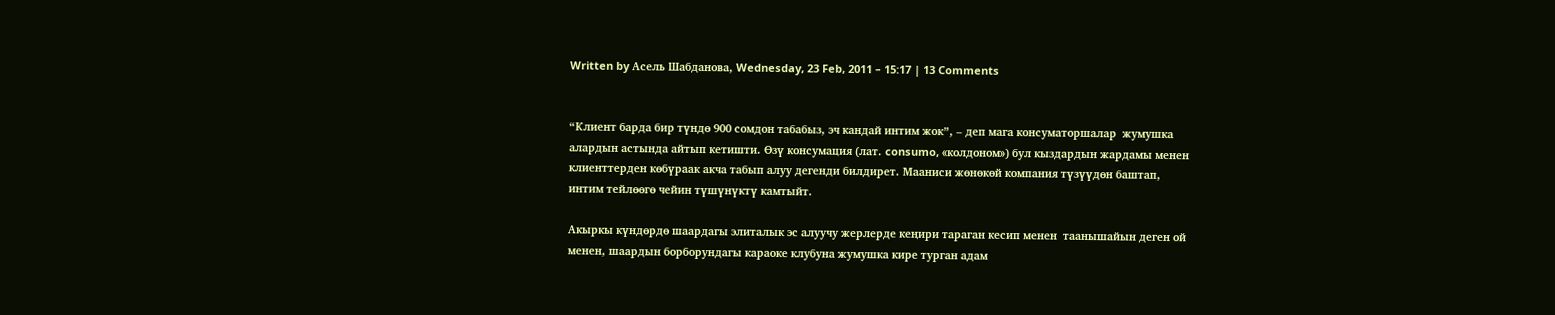Written by Асель Шабданова, Wednesday, 23 Feb, 2011 – 15:17 | 13 Comments


“Клиент барда бир түндө 900 сомдон табабыз, эч кандай интим жок”, – деп мага консуматоршалар  жумушка алардын астында айтып кетишти. Өзү консумация (лат. consumo, «колдоном») бул кыздардын жардамы менен клиенттерден көбүраак акча табып алуу дегенди билдирет. Мааниси жөнөкөй компания түзүүдөн баштап, интим тейлөөгө чейин түшүнүктү камтыйт.

Акыркы күндөрдө шаардагы элиталык эс алуучу жерлерде кеңири тараган кесип менен  таанышайын деген ой менен, шаардын борборундагы караоке клубуна жумушка кире турган адам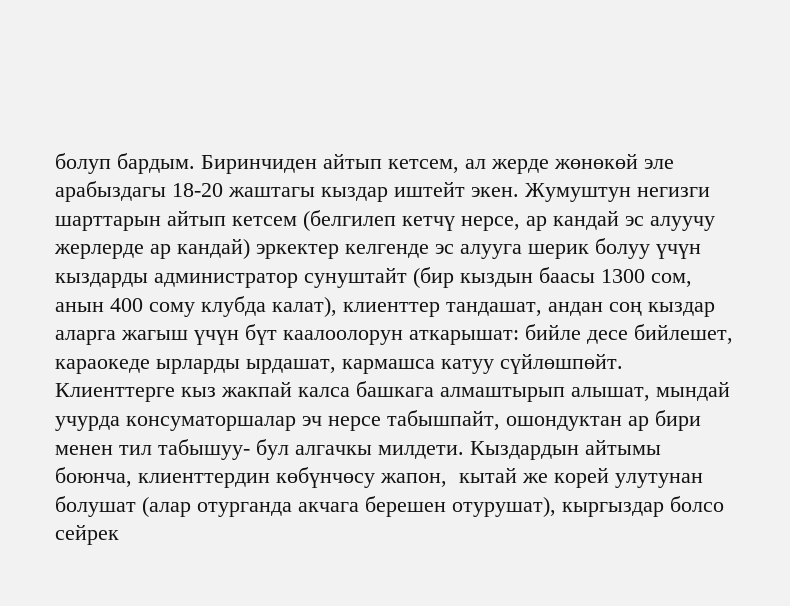болуп бардым. Биринчиден айтып кетсем, ал жерде жөнөкөй эле арабыздагы 18-20 жаштагы кыздар иштейт экен. Жумуштун негизги шарттарын айтып кетсем (белгилеп кетчү нерсе, ар кандай эс алуучу жерлерде ар кандай) эркектер келгенде эс алууга шерик болуу үчүн кыздарды администратор сунуштайт (бир кыздын баасы 1300 сом, анын 400 сому клубда калат), клиенттер тандашат, андан соң кыздар аларга жагыш үчүн бүт каалоолорун аткарышат: бийле десе бийлешет, караокеде ырларды ырдашат, кармашса катуу сүйлөшпөйт. Клиенттерге кыз жакпай калса башкага алмаштырып алышат, мындай учурда консуматоршалар эч нерсе табышпайт, ошондуктан ар бири менен тил табышуу- бул алгачкы милдети. Кыздардын айтымы боюнча, клиенттердин көбүнчөсу жапон,  кытай же корей улутунан болушат (алар отурганда акчага берешен отурушат), кыргыздар болсо сейрек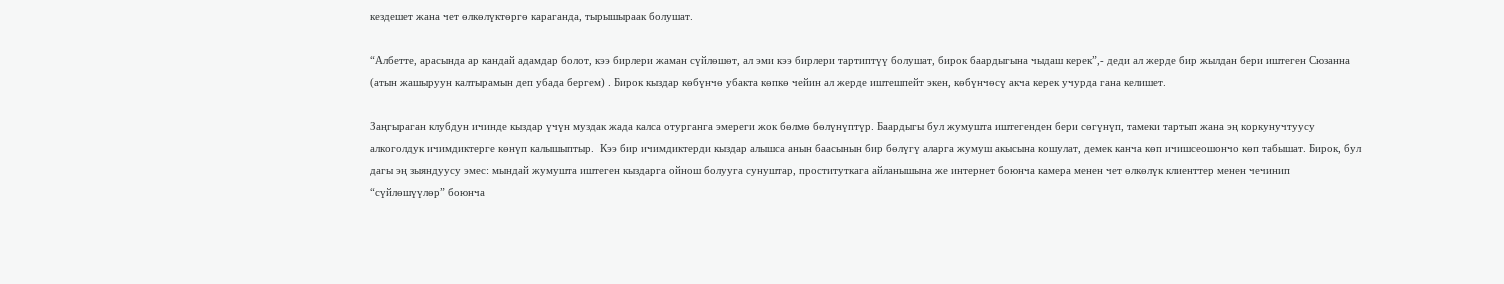кездешет жана чет өлкөлүктөргө караганда, тырышыраак болушат.

“Албетте, арасында ар кандай адамдар болот, кээ бирлери жаман сүйлөшөт, ал эми кээ бирлери тартиптүү болушат, бирок баардыгына чыдаш керек”,- деди ал жерде бир жылдан бери иштеген Сюзанна (атын жашыруун калтырамын деп убада бергем) . Бирок кыздар көбүнчө убакта көпкө чейин ал жерде иштешпейт экен, көбүнчөсү акча керек учурда гана келишет.

Заңгыраган клубдун ичинде кыздар үчүн муздак жада калса отурганга эмереги жок бөлмө бөлүнүптүр. Баардыгы бул жумушта иштегенден бери сөгүнүп, тамеки тартып жана эң коркунучтуусу алкоголдук ичимдиктерге көнүп калышыптыр.  Кээ бир ичимдиктерди кыздар алышса анын баасынын бир бөлүгү аларга жумуш акысына кошулат, демек канча көп ичишсеошончо көп табышат. Бирок, бул дагы эң зыяндуусу эмес: мындай жумушта иштеген кыздарга ойнош болууга сунуштар, проституткага айланышына же интернет боюнча камера менен чет өлкөлүк клиенттер менен чечинип “сүйлөшүүлөр” боюнча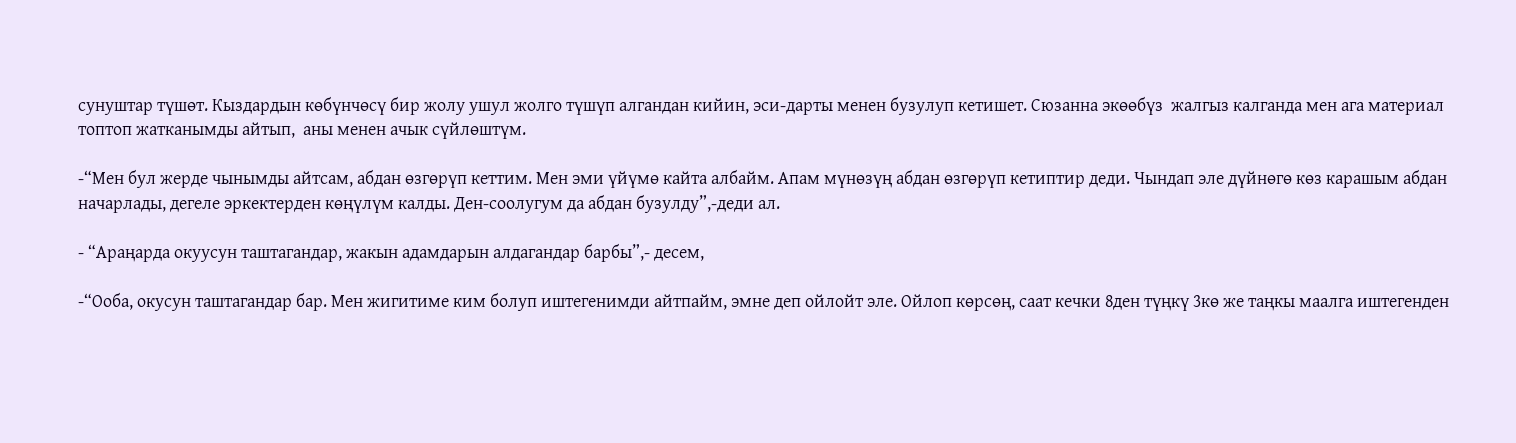сунуштар түшөт. Кыздардын көбүнчөсү бир жолу ушул жолго түшүп алгандан кийин, эси-дарты менен бузулуп кетишет. Сюзанна экөөбүз  жалгыз калганда мен ага материал топтоп жатканымды айтып,  аны менен ачык сүйлөштүм.

-“Мен бул жерде чынымды айтсам, абдан өзгөрүп кеттим. Мен эми үйүмө кайта албайм. Апам мүнөзүң абдан өзгөрүп кетиптир деди. Чындап эле дүйнөгө көз карашым абдан начарлады, дегеле эркектерден көңүлүм калды. Ден-соолугум да абдан бузулду”,-деди ал.

- “Араңарда окуусун таштагандар, жакын адамдарын алдагандар барбы”,- десем,

-“Ооба, окусун таштагандар бар. Мен жигитиме ким болуп иштегенимди айтпайм, эмне деп ойлойт эле. Ойлоп көрсөң, саат кечки 8ден түңкү 3кө же таңкы маалга иштегенден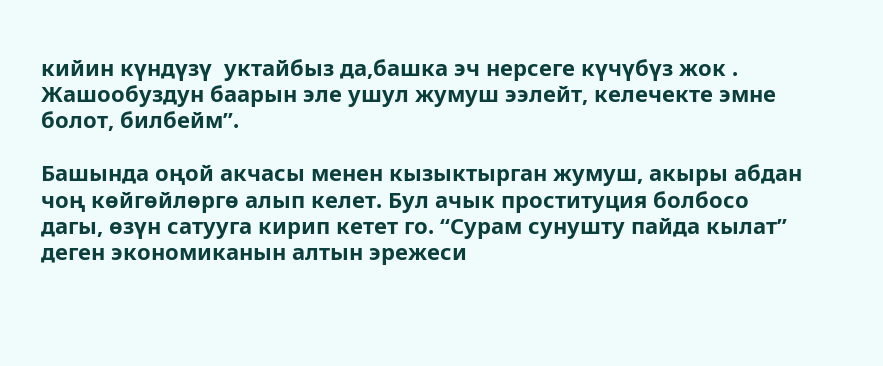кийин күндүзү  уктайбыз да,башка эч нерсеге күчүбүз жок . Жашообуздун баарын эле ушул жумуш ээлейт, келечекте эмне болот, билбейм”.

Башында оңой акчасы менен кызыктырган жумуш, акыры абдан чоң көйгөйлөргө алып келет. Бул ачык проституция болбосо дагы, өзүн сатууга кирип кетет го. “Сурам сунушту пайда кылат” деген экономиканын алтын эрежеси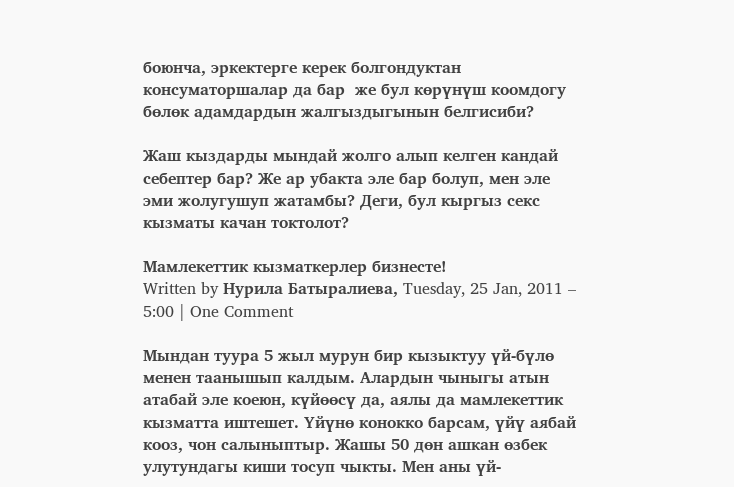боюнча, эркектерге керек болгондуктан  консуматоршалар да бар  же бул көрүнүш коомдогу бөлөк адамдардын жалгыздыгынын белгисиби?

Жаш кыздарды мындай жолго алып келген кандай себептер бар? Же ар убакта эле бар болуп, мен эле эми жолугушуп жатамбы? Деги, бул кыргыз секс кызматы качан токтолот?

Мамлекеттик кызматкерлер бизнесте!
Written by Нурила Батыралиева, Tuesday, 25 Jan, 2011 – 5:00 | One Comment

Мындан туура 5 жыл мурун бир кызыктуу үй-бүлө менен таанышып калдым. Алардын чыныгы атын атабай эле коеюн, күйөөсү да, аялы да мамлекеттик кызматта иштешет. Үйүнө конокко барсам, үйү аябай кооз, чон салыныптыр. Жашы 50 дөн ашкан өзбек улутундагы киши тосуп чыкты. Мен аны үй-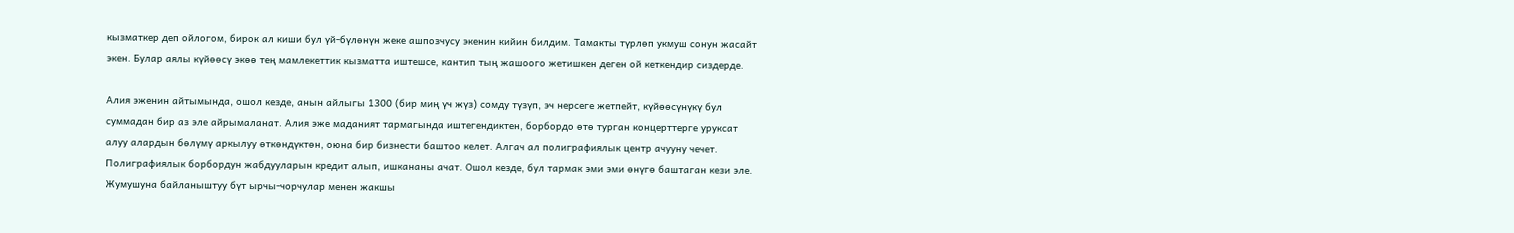кызматкер деп ойлогом, бирок ал киши бул үй-бүлөнүн жеке ашпозчусу экенин кийин билдим. Тамакты түрлөп укмуш сонун жасайт экен. Булар аялы күйөөсү экөө тең мамлекеттик кызматта иштешсе, кантип тың жашоого жетишкен деген ой кеткендир сиздерде.

Алия эженин айтымында, ошол кезде, анын айлыгы 1300 (бир миң үч жүз) сомду түзүп, эч нерсеге жетпейт, күйөөсүнүкү бул суммадан бир аз эле айрымаланат. Алия эже маданият тармагында иштегендиктен, борбордо өтө турган концерттерге уруксат алуу алардын бөлүмү аркылуу өткөндүктөн, оюна бир бизнести баштоо келет. Алгач ал полиграфиялык центр ачууну чечет. Полиграфиялык борбордун жабдууларын кредит алып, ишкананы ачат. Ошол кезде, бул тармак эми эми өнүгө баштаган кези эле. Жумушуна байланыштуу бүт ырчы-чорчулар менен жакшы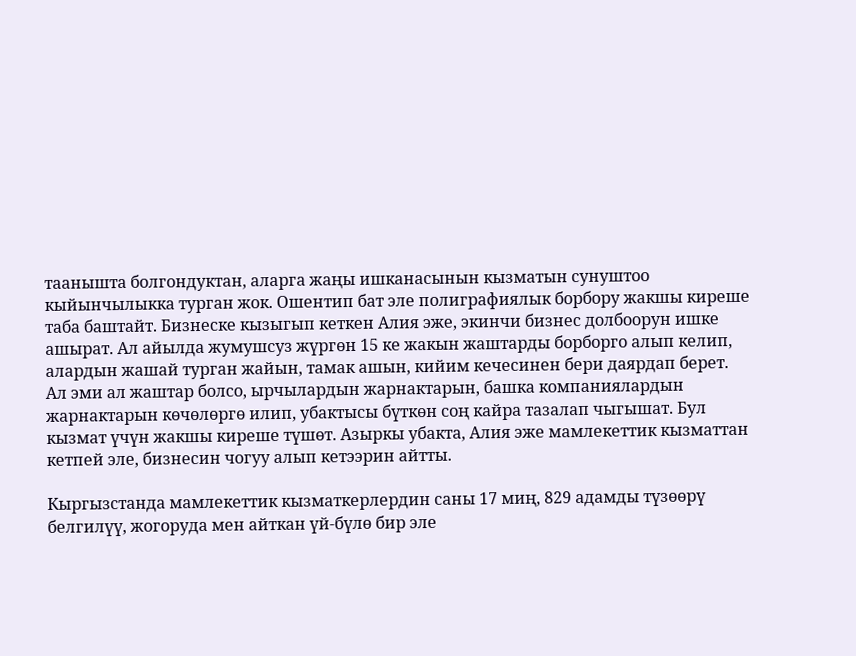таанышта болгондуктан, аларга жаңы ишканасынын кызматын сунуштоо кыйынчылыкка турган жок. Ошентип бат эле полиграфиялык борбору жакшы киреше таба баштайт. Бизнеске кызыгып кеткен Алия эже, экинчи бизнес долбоорун ишке ашырат. Ал айылда жумушсуз жүргөн 15 ке жакын жаштарды борборго алып келип, алардын жашай турган жайын, тамак ашын, кийим кечесинен бери даярдап берет. Ал эми ал жаштар болсо, ырчылардын жарнактарын, башка компаниялардын жарнактарын көчөлөргө илип, убактысы бүткөн соң кайра тазалап чыгышат. Бул кызмат үчүн жакшы киреше түшөт. Азыркы убакта, Алия эже мамлекеттик кызматтан кетпей эле, бизнесин чогуу алып кетээрин айтты.

Кыргызстанда мамлекеттик кызматкерлердин саны 17 миң, 829 адамды түзөөрү белгилүү, жогоруда мен айткан үй-бүлө бир эле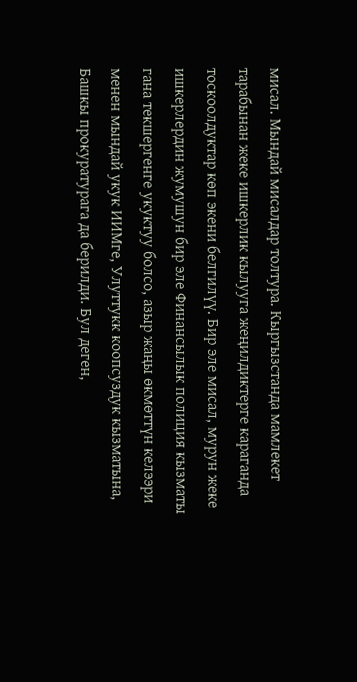мисал. Мындай мисалдар толтура. Кыргызстанда мамлекет тарабынан жеке ишкерлик кылууга жеңилдиктерге караганда тоскоолдуктар көп экени белгилүү. Бир эле мисал, мурун жеке ишкерлердин жумушун бир эле Финансылык полиция кызматы гана текшергенге укуктуу болсо, азыр жаңы өкмөттүн келээри менен мындай укук ИИМге, Улуттукк коопсуздук кызматына, Башкы прокуратурага да берилди. Бул деген,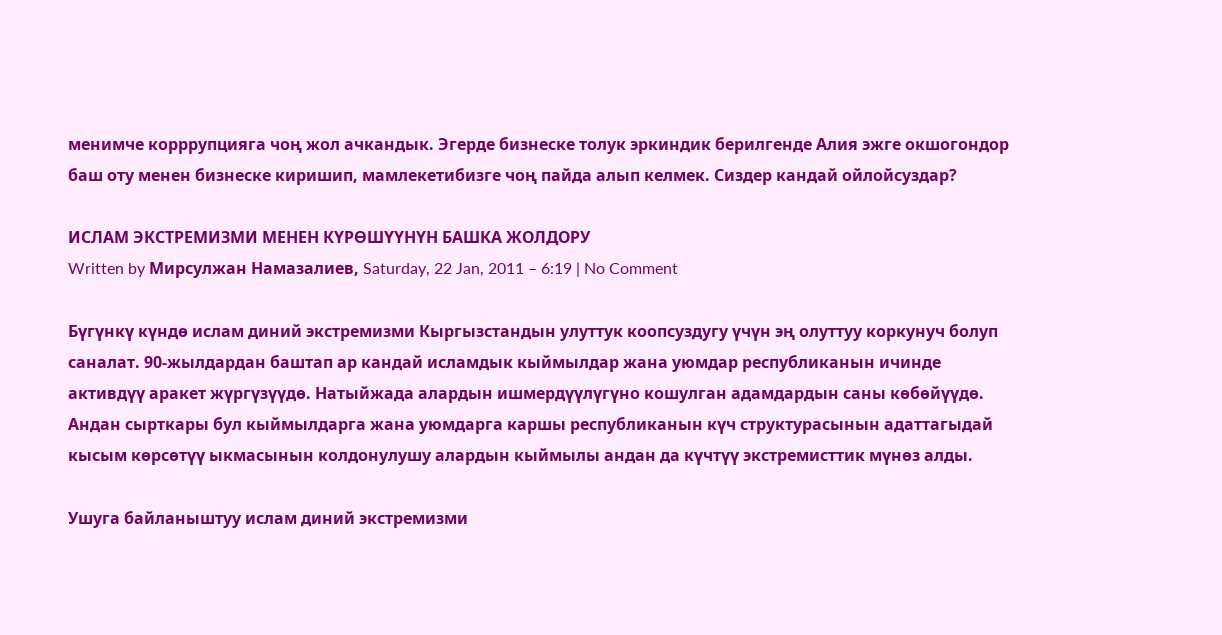менимче корррупцияга чоң жол ачкандык. Эгерде бизнеске толук эркиндик берилгенде Алия эжге окшогондор баш оту менен бизнеске киришип, мамлекетибизге чоң пайда алып келмек. Сиздер кандай ойлойсуздар?

ИСЛАМ ЭКСТРЕМИЗМИ МЕНЕН КҮРӨШҮҮНҮН БАШКА ЖОЛДОРУ
Written by Мирсулжан Намазалиев, Saturday, 22 Jan, 2011 – 6:19 | No Comment

Бүгүнкү күндө ислам диний экстремизми Кыргызстандын улуттук коопсуздугу үчүн эң олуттуу коркунуч болуп саналат. 90-жылдардан баштап ар кандай исламдык кыймылдар жана уюмдар республиканын ичинде активдүү аракет жүргүзүүдө. Натыйжада алардын ишмердүүлүгүно кошулган адамдардын саны көбөйүүдө. Андан сырткары бул кыймылдарга жана уюмдарга каршы республиканын күч структурасынын адаттагыдай кысым көрсөтүү ыкмасынын колдонулушу алардын кыймылы андан да күчтүү экстремисттик мүнөз алды.

Ушуга байланыштуу ислам диний экстремизми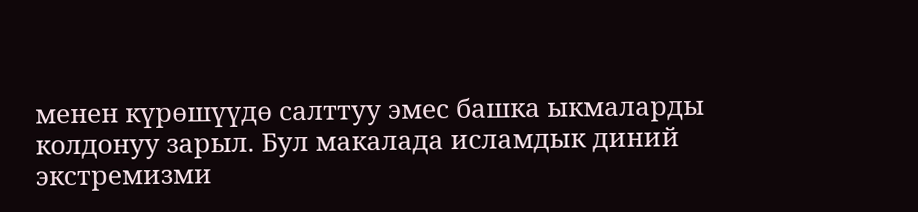менен күрөшүүдө салттуу эмес башка ыкмаларды колдонуу зарыл. Бул макалада исламдык диний экстремизми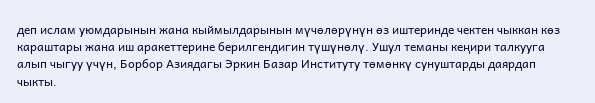деп ислам уюмдарынын жана кыймылдарынын мүчөлөрүнүн өз иштеринде чектен чыккан көз караштары жана иш аракеттерине берилгендигин түшүнөлү. Ушул теманы кеңири талкууга алып чыгуу үчүн, Борбор Азиядагы Эркин Базар Институту төмөнкү сунуштарды даярдап чыкты.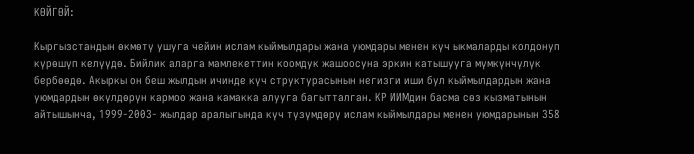КӨЙГӨЙ:

Кыргызстандын өкмөтү ушуга чейин ислам кыймылдары жана уюмдары менен күч ыкмаларды колдонуп күрөшүп келүүдө. Бийлик аларга мамлекеттин коомдук жашоосуна эркин катышууга мүмкүнчүлүк бербөөдө. Акыркы он беш жылдын ичинде күч структурасынын негизги иши бул кыймылдардын жана уюмдардын өкүлдөрүн кармоо жана камакка алууга багытталган. КР ИИМдин басма сөз кызматынын айтышынча, 1999-2003- жылдар аралыгында күч түзүмдөрү ислам кыймылдары менен уюмдарынын 358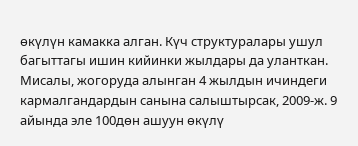өкүлүн камакка алган. Күч структуралары ушул багыттагы ишин кийинки жылдары да уланткан. Мисалы, жогоруда алынган 4 жылдын ичиндеги кармалгандардын санына салыштырсак, 2009-ж. 9 айында эле 100дөн ашуун өкүлү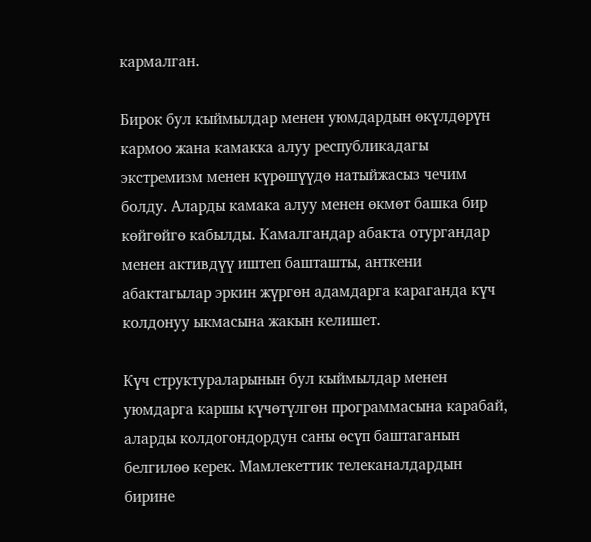кармалган.

Бирок бул кыймылдар менен уюмдардын өкүлдөрүн кармоо жана камакка алуу республикадагы экстремизм менен күрөшүүдө натыйжасыз чечим болду. Аларды камака алуу менен өкмөт башка бир көйгөйгө кабылды. Камалгандар абакта отургандар менен активдүү иштеп башташты, анткени абактагылар эркин жүргөн адамдарга караганда күч колдонуу ыкмасына жакын келишет.

Күч структураларынын бул кыймылдар менен уюмдарга каршы күчөтүлгөн программасына карабай, аларды колдогондордун саны өсүп баштаганын белгилөө керек. Мамлекеттик телеканалдардын бирине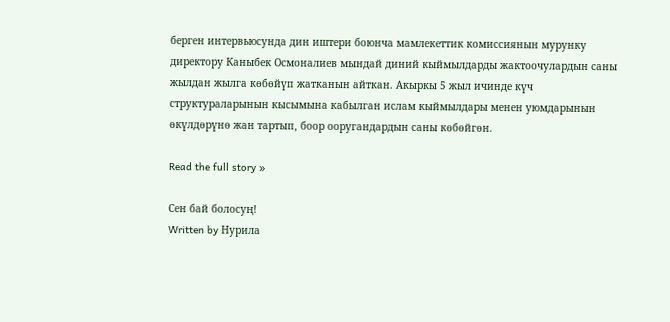берген интервьюсунда дин иштери боюнча мамлекеттик комиссиянын мурунку директору Каныбек Осмоналиев мындай диний кыймылдарды жактоочулардын саны жылдан жылга көбөйүп жатканын айткан. Акыркы 5 жыл ичинде күч структураларынын кысымына кабылган ислам кыймылдары менен уюмдарынын өкүлдөрүнө жан тартып, боор ооругандардын саны көбөйгөн.

Read the full story »

Сен бай болосуң!
Written by Нурила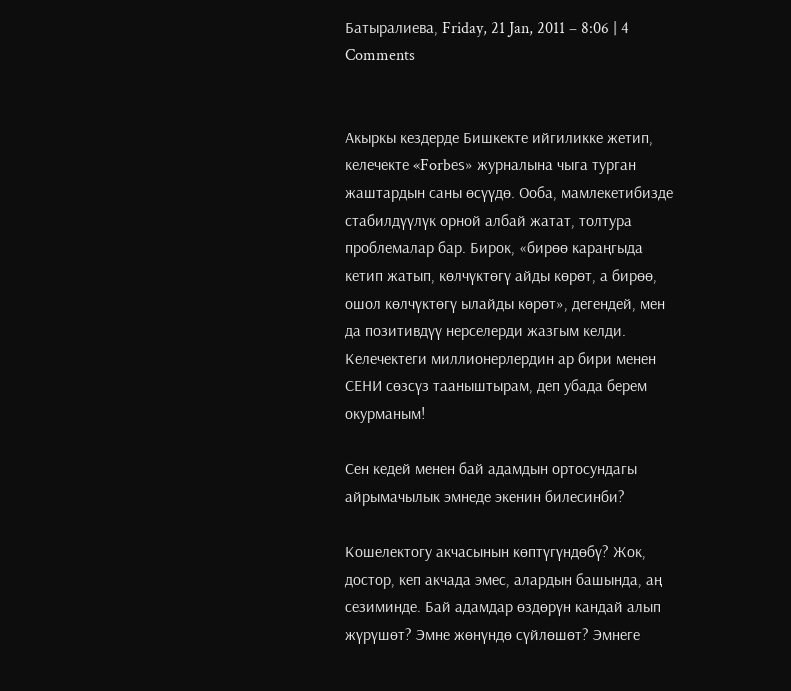Батыралиева, Friday, 21 Jan, 2011 – 8:06 | 4 Comments


Акыркы кездерде Бишкекте ийгиликке жетип, келечекте «Forbеs» журналына чыга турган жаштардын саны өсүүдө. Ооба, мамлекетибизде стабилдүүлүк орной албай жатат, толтура проблемалар бар. Бирок, «бирөө караңгыда кетип жатып, көлчүктөгү айды көрөт, а бирөө, ошол көлчүктөгү ылайды көрөт», дегендей, мен да позитивдүү нерселерди жазгым келди. Келечектеги миллионерлердин ар бири менен СЕНИ сөзсүз тааныштырам, деп убада берем окурманым!

Сен кедей менен бай адамдын ортосундагы айрымачылык эмнеде экенин билесинби?

Кошелектогу акчасынын көптүгүндөбү? Жок, достор, кеп акчада эмес, алардын башында, аң сезиминде. Бай адамдар өздөрүн кандай алып жүрүшөт? Эмне жөнүндө сүйлөшөт? Эмнеге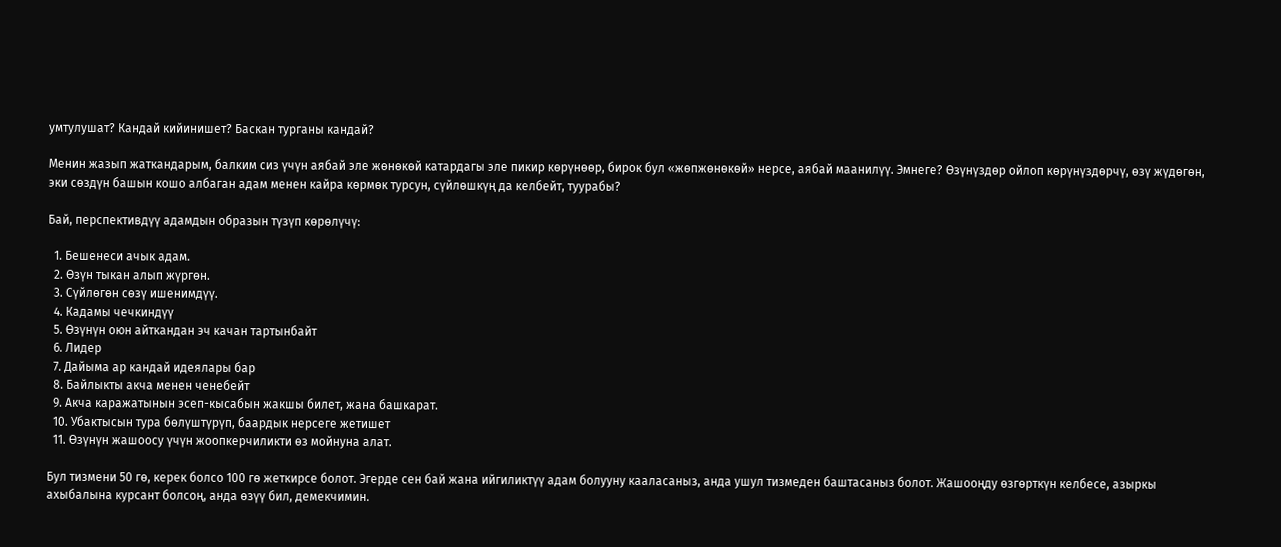умтулушат? Кандай кийинишет? Баскан турганы кандай?

Менин жазып жаткандарым, балким сиз үчүн аябай эле жөнөкөй катардагы эле пикир көрүнөөр, бирок бул «жөпжөнөкөй» нерсе, аябай маанилүү. Эмнеге? Өзүнүздөр ойлоп көрүнүздөрчү, өзү жүдөгөн, эки сөздүн башын кошо албаган адам менен кайра көрмөк турсун, сүйлөшкүң да келбейт, туурабы?

Бай, перспективдүү адамдын образын түзүп көрөлүчү:

  1. Бешенеси ачык адам.
  2. Өзүн тыкан алып жүргөн.
  3. Сүйлөгөн сөзү ишенимдүү.
  4. Кадамы чечкиндүү
  5. Өзүнүн оюн айткандан эч качан тартынбайт
  6. Лидер
  7. Дайыма ар кандай идеялары бар
  8. Байлыкты акча менен ченебейт
  9. Акча каражатынын эсеп-кысабын жакшы билет, жана башкарат.
  10. Убактысын тура бөлүштүрүп, баардык нерсеге жетишет
  11. Өзүнүн жашоосу үчүн жоопкерчиликти өз мойнуна алат.

Бул тизмени 50 гө, керек болсо 100 гө жеткирсе болот. Эгерде сен бай жана ийгиликтүү адам болууну кааласаныз, анда ушул тизмеден баштасаныз болот. Жашооңду өзгөрткүн келбесе, азыркы ахыбалына курсант болсоң, анда өзүү бил, демекчимин.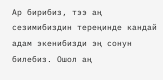Ар бирибиз, тээ аң сезимибиздин тереңинде кандай адам экенибизди эң сонун билебиз. Ошол аң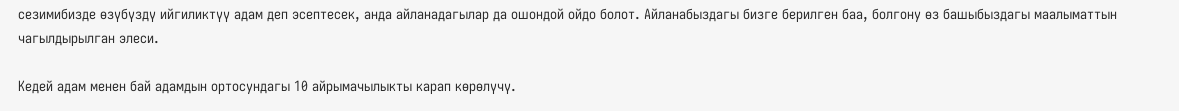сезимибизде өзүбүздү ийгиликтүү адам деп эсептесек, анда айланадагылар да ошондой ойдо болот. Айланабыздагы бизге берилген баа, болгону өз башыбыздагы маалыматтын чагылдырылган элеси.

Кедей адам менен бай адамдын ортосундагы 10 айрымачылыкты карап көрөлүчү.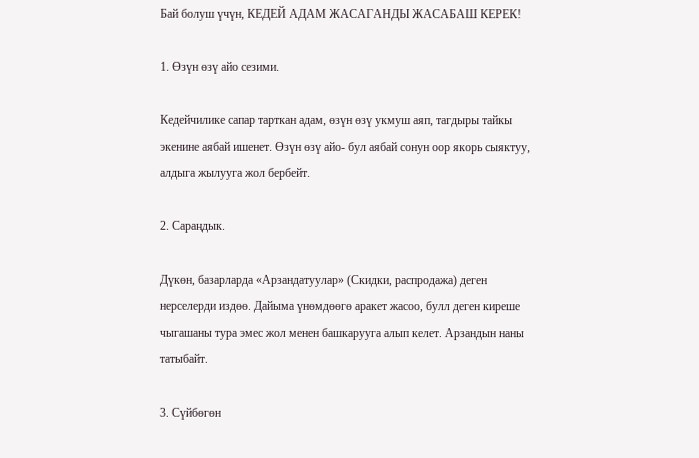Бай болуш үчүн, КЕДЕЙ АДАМ ЖАСАГАНДЫ ЖАСАБАШ КЕРЕК!

1. Өзүн өзү айо сезими.

Кедейчилике сапар тарткан адам, өзүн өзү укмуш аяп, тагдыры тайкы экенине аябай ишенет. Өзүн өзү айо- бул аябай сонун оор якорь сыяктуу, алдыга жылууга жол бербейт.

2. Сараңдык.

Дүкөн, базарларда «Арзандатуулар» (Скидки, распродажа) деген нерселерди издөө. Дайыма үнөмдөөгө аракет жасоо, булл деген киреше чыгашаны тура эмес жол менен башкарууга алып келет. Арзандын наны татыбайт.

3. Сүйбөгөн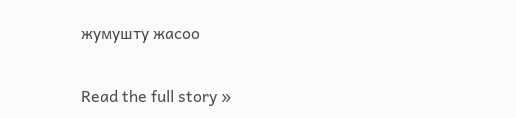жумушту жасоо

Read the full story »